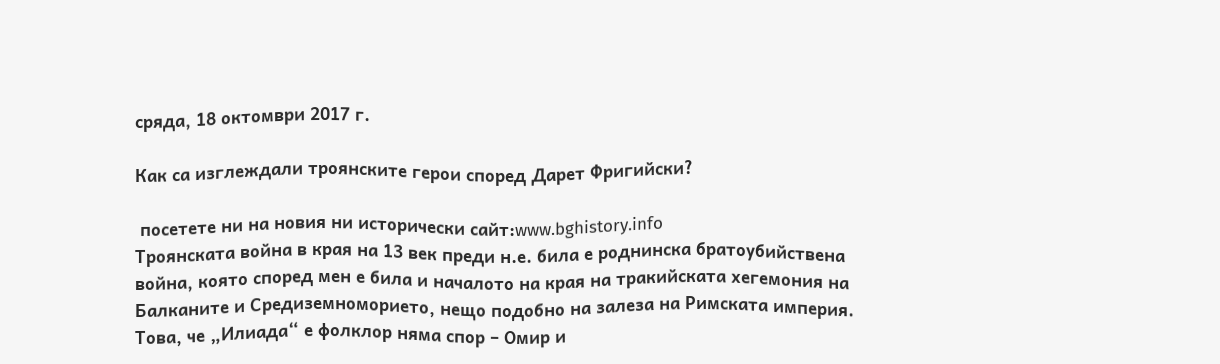сряда, 18 октомври 2017 г.

Как са изглеждали троянските герои според Дарет Фригийски?

 посетете ни на новия ни исторически сайт:www.bghistory.info
Троянската война в края на 13 век преди н.е. била е роднинска братоубийствена война, която според мен е била и началото на края на тракийската хегемония на Балканите и Средиземноморието, нещо подобно на залеза на Римската империя.
Това, че „Илиада“ е фолклор няма спор – Омир и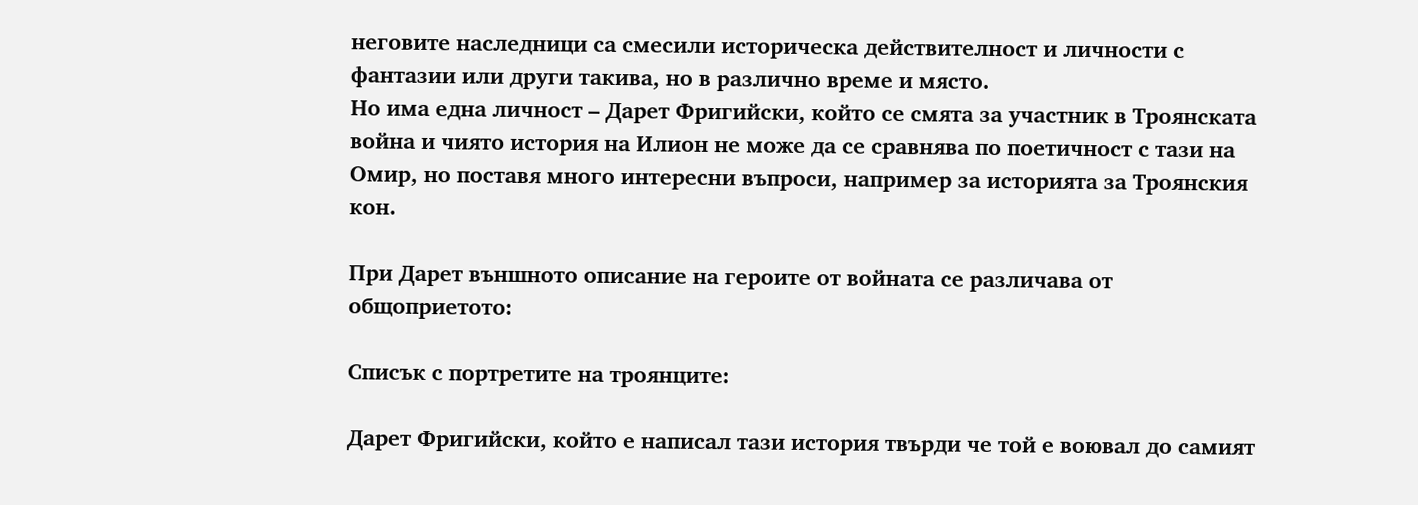неговите наследници са смесили историческа действителност и личности с фантазии или други такива, но в различно време и място.
Но има една личност – Дарет Фригийски, който се смята за участник в Троянската война и чиято история на Илион не може да се сравнява по поетичност с тази на Омир, но поставя много интересни въпроси, например за историята за Троянския кон.

При Дарет външното описание на героите от войната се различава от общоприетото:

Списък с портретите на троянците:

Дарет Фригийски, който е написал тази история твърди че той е воювал до самият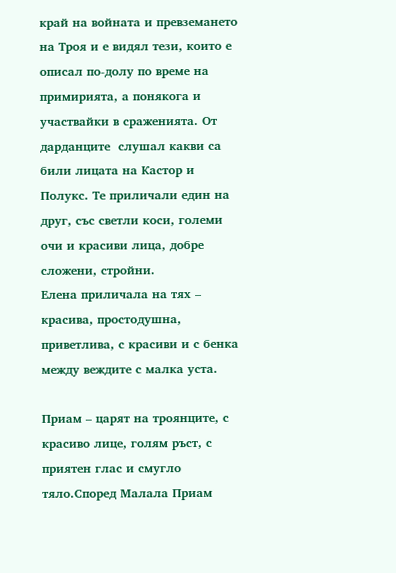край на войната и превземането на Троя и е видял тези, които е описал по-долу по време на примирията, а понякога и участвайки в сраженията. От дарданците  слушал какви са били лицата на Кастор и Полукс. Те приличали един на друг, със светли коси, големи очи и красиви лица, добре сложени, стройни.
Елена приличала на тях – красива, простодушна, приветлива, с красиви и с бенка между веждите с малка уста.

Приам – царят на троянците, с красиво лице, голям ръст, с приятен глас и смугло тяло.Според Малала Приам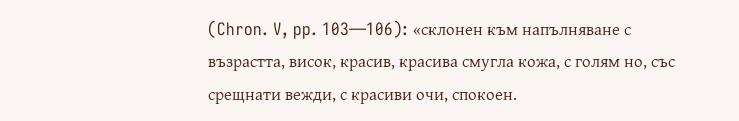(Chron. V, pp. 103—106): «склонен към напълняване с възрастта, висок, красив, красива смугла кожа, с голям но, със срещнати вежди, с красиви очи, спокоен.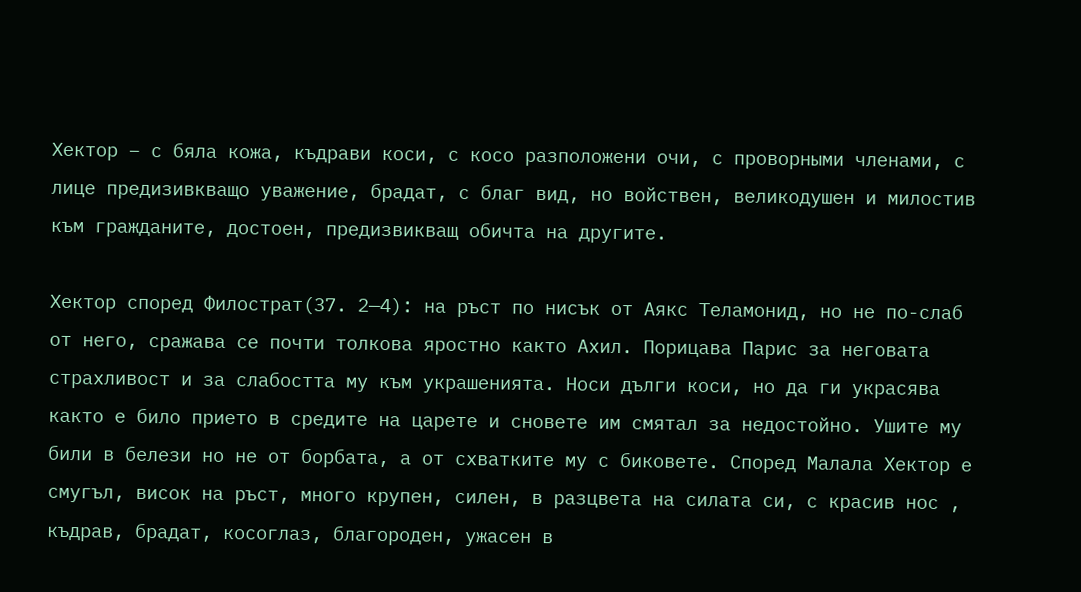Хектор – с бяла кожа, къдрави коси, с косо разположени очи, с проворными членами, с лице предизивкващо уважение, брадат, с благ вид, но войствен, великодушен и милостив към гражданите, достоен, предизвикващ обичта на другите.

Хектор според Филострат(37. 2—4): на ръст по нисък от Аякс Теламонид, но не по-слаб от него, сражава се почти толкова яростно както Ахил. Порицава Парис за неговата страхливост и за слабостта му към украшенията. Носи дълги коси, но да ги украсява както е било прието в средите на царете и сновете им смятал за недостойно. Ушите му били в белези но не от борбата, а от схватките му с биковете. Според Малала Хектор е смугъл, висок на ръст, много крупен, силен, в разцвета на силата си, с красив нос , къдрав, брадат, косоглаз, благороден, ужасен в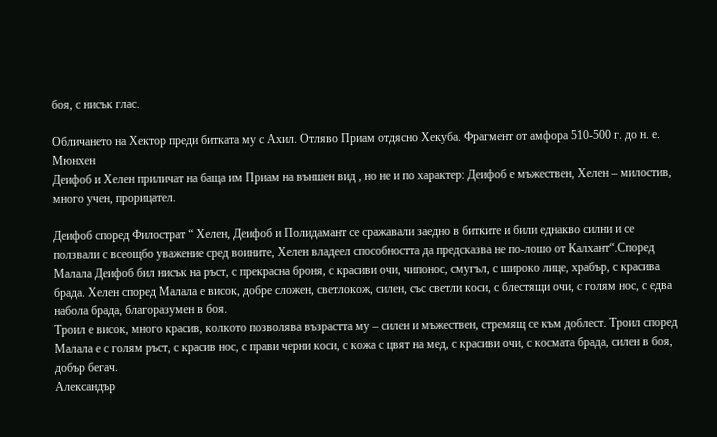боя, с нисък глас.

Обличането на Хектор преди битката му с Ахил. Отляво Приам отдясно Хекуба. Фрагмент от амфора 510-500 г. до н. е. Мюнхен
Деифоб и Хелен приличат на баща им Приам на външен вид , но не и по характер: Деифоб е мъжествен, Хелен – милостив, много учен, прорицател.

Деифоб според Филострат “ Хелен, Деифоб и Полидамант се сражавали заедно в битките и били еднакво силни и се ползвали с всеощбо уважение сред воините, Хелен владеел способността да предсказва не по-лошо от Калхант“.Според Малала Деифоб бил нисък на ръст, с прекрасна броня, с красиви очи, чипонос, смугъл, с широко лице, храбър, с красива брада. Хелен според Малала е висок, добре сложен, светлокож, силен, със светли коси, с блестящи очи, с голям нос, с едва набола брада, благоразумен в боя.
Троил е висок, много красив, колкото позволява възрастта му – силен и мъжествен, стремящ се към доблест. Троил според Малала е с голям ръст, с красив нос, с прави черни коси, с кожа с цвят на мед, с красиви очи, с космата брада, силен в боя, добър бегач.
Александър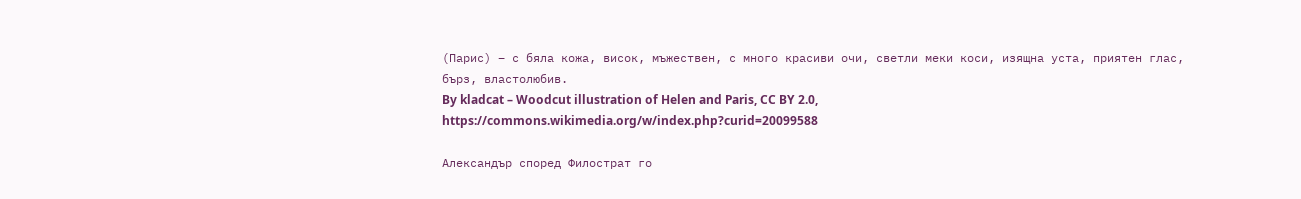(Парис) – с бяла кожа, висок, мъжествен, с много красиви очи, светли меки коси, изящна уста, приятен глас, бърз, властолюбив.
By kladcat – Woodcut illustration of Helen and Paris, CC BY 2.0, https://commons.wikimedia.org/w/index.php?curid=20099588

Александър според Филострат го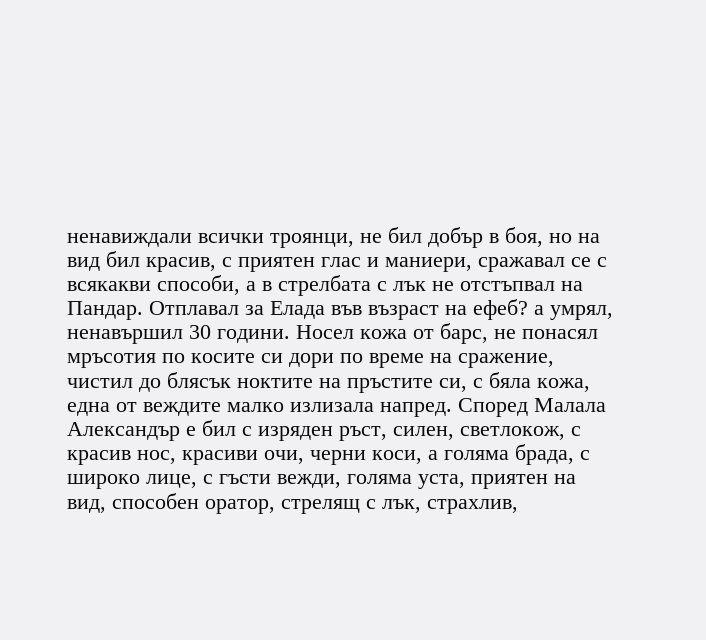ненавиждали всички троянци, не бил добър в боя, но на вид бил красив, с приятен глас и маниери, сражавал се с всякакви способи, а в стрелбата с лък не отстъпвал на Пандар. Отплавал за Елада във възраст на ефеб? а умрял, ненавършил 30 години. Носел кожа от барс, не понасял мръсотия по косите си дори по време на сражение, чистил до блясък ноктите на пръстите си, с бяла кожа, една от веждите малко излизала напред. Според Малала Александър е бил с изряден ръст, силен, светлокож, с красив нос, красиви очи, черни коси, а голяма брада, с широко лице, с гъсти вежди, голяма уста, приятен на вид, способен оратор, стрелящ с лък, страхлив,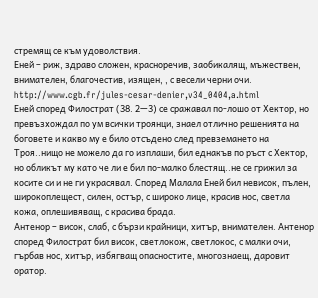стремящ се към удоволствия.
Еней – риж, здраво сложен, красноречив, заобикалящ, мъжествен, внимателен, благочестив, изящен, , с весели черни очи.
http://www.cgb.fr/jules-cesar-denier,v34_0404,a.html
Еней според Филострат (38. 2—3) се сражавал по-лошо от Хектор, но превъзхождал по ум всички троянци, знаел отлично решенията на боговете и какво му е било отсъдено след превземането на Троя..нищо не можело да го изплаши, бил еднакъв по ръст с Хектор, но обликът му като че ли е бил по-малко блестящ..не се грижил за косите си и не ги украсявал. Според Малала Еней бил невисок, пълен, широкоплещест, силен, остър, с широко лице, красив нос, светла кожа, оплешивяващ, с красива брада.
Антенор – висок, слаб, с бързи крайници, хитър, внимателен. Антенор според Филострат бил висок, светлокож, светлокос, с малки очи, гърбав нос, хитър, избягващ опасностите, многознаещ, даровит оратор.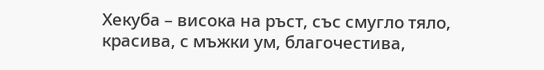Хекуба – висока на ръст, със смугло тяло, красива, с мъжки ум, благочестива,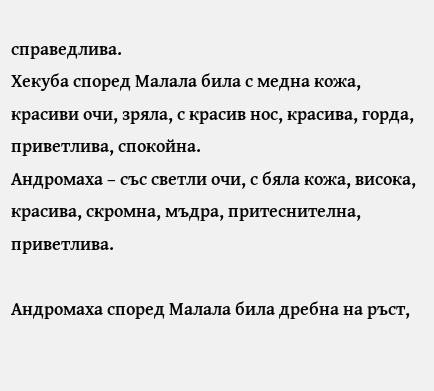справедлива.
Хекуба според Малала била с медна кожа, красиви очи, зряла, с красив нос, красива, горда, приветлива, спокойна.
Андромаха – със светли очи, с бяла кожа, висока, красива, скромна, мъдра, притеснителна, приветлива.

Андромаха според Малала била дребна на ръст,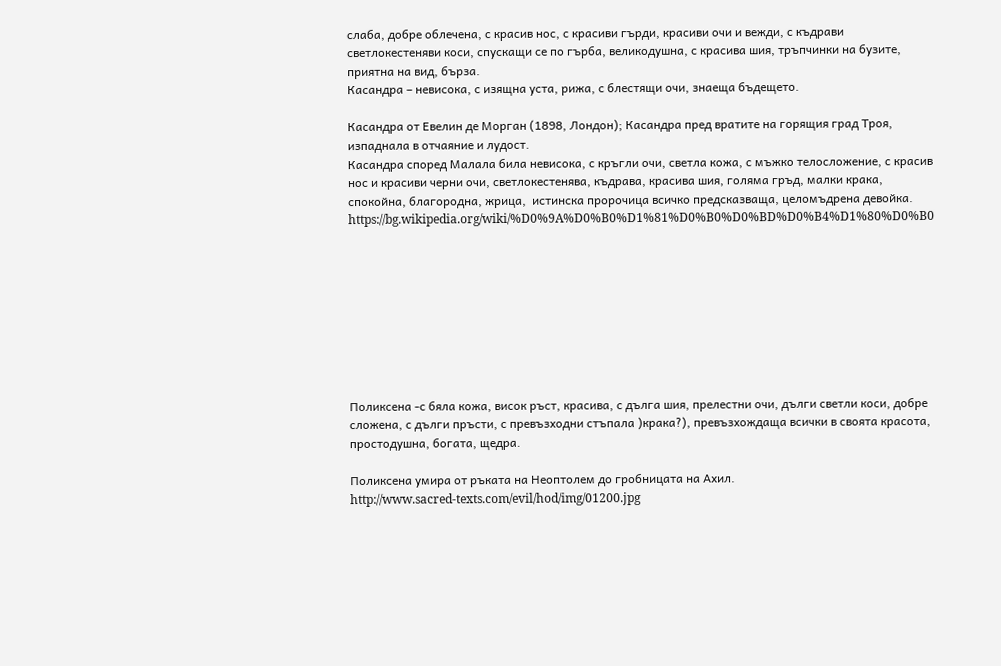слаба, добре облечена, с красив нос, с красиви гърди, красиви очи и вежди, с къдрави светлокестеняви коси, спускащи се по гърба, великодушна, с красива шия, тръпчинки на бузите, приятна на вид, бърза.
Касандра – невисока, с изящна уста, рижа, с блестящи очи, знаеща бъдещето.

Касандра от Евелин де Морган (1898, Лондон); Касандра пред вратите на горящия град Троя, изпаднала в отчаяние и лудост.
Касандра според Малала била невисока, с кръгли очи, светла кожа, с мъжко телосложение, с красив нос и красиви черни очи, светлокестенява, къдрава, красива шия, голяма гръд, малки крака, спокойна, благородна, жрица,  истинска пророчица всичко предсказваща, целомъдрена девойка.
https://bg.wikipedia.org/wiki/%D0%9A%D0%B0%D1%81%D0%B0%D0%BD%D0%B4%D1%80%D0%B0









Поликсена -с бяла кожа, висок ръст, красива, с дълга шия, прелестни очи, дълги светли коси, добре сложена, с дълги пръсти, с превъзходни стъпала )крака?), превъзхождаща всички в своята красота, простодушна, богата, щедра.

Поликсена умира от ръката на Неоптолем до гробницата на Ахил.
http://www.sacred-texts.com/evil/hod/img/01200.jpg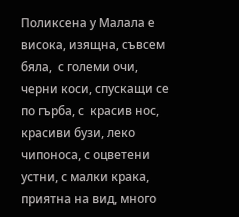Поликсена у Малала е висока, изящна, съвсем бяла,  с големи очи, черни коси, спускащи се по гърба, с  красив нос, красиви бузи, леко чипоноса, с оцветени устни, с малки крака, приятна на вид, много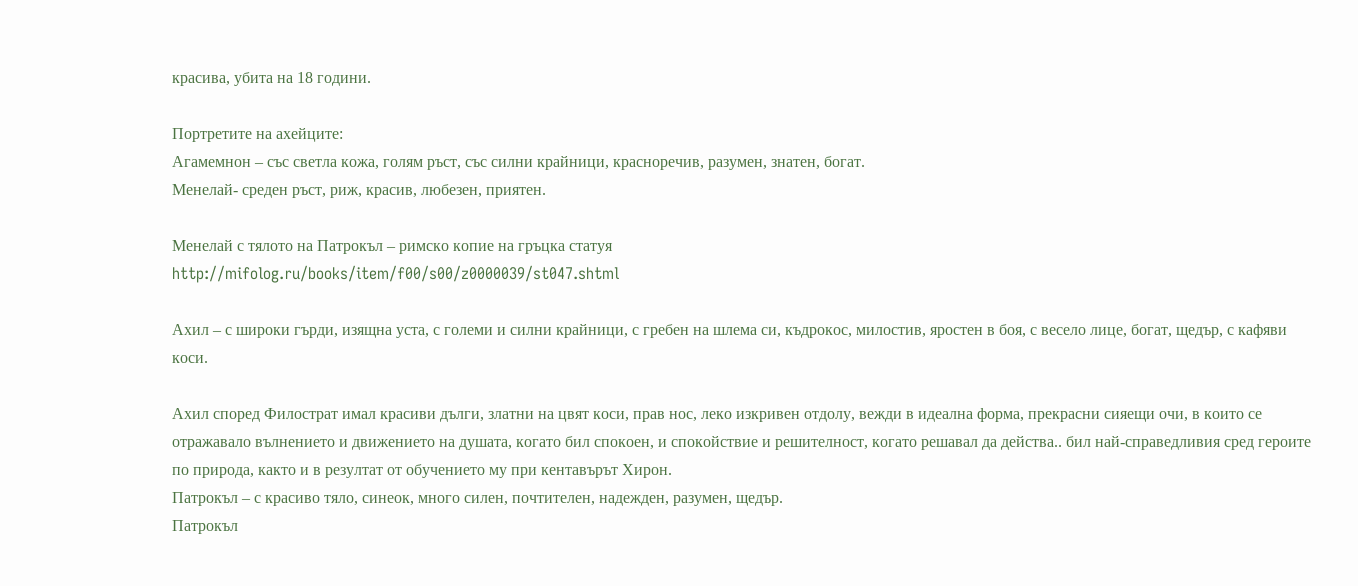красива, убита на 18 години.

Портретите на ахейците:
Агамемнон – със светла кожа, голям ръст, със силни крайници, красноречив, разумен, знатен, богат.
Менелай- среден ръст, риж, красив, любезен, приятен.

Менелай с тялото на Патрокъл – римско копие на гръцка статуя
http://mifolog.ru/books/item/f00/s00/z0000039/st047.shtml

Ахил – с широки гърди, изящна уста, с големи и силни крайници, с гребен на шлема си, къдрокос, милостив, яростен в боя, с весело лице, богат, щедър, с кафяви коси.

Ахил според Филострат имал красиви дълги, златни на цвят коси, прав нос, леко изкривен отдолу, вежди в идеална форма, прекрасни сияещи очи, в които се отражавало вълнението и движението на душата, когато бил спокоен, и спокойствие и решителност, когато решавал да действа.. бил най-справедливия сред героите по природа, както и в резултат от обучението му при кентавърът Хирон.
Патрокъл – с красиво тяло, синеок, много силен, почтителен, надежден, разумен, щедър.
Патрокъл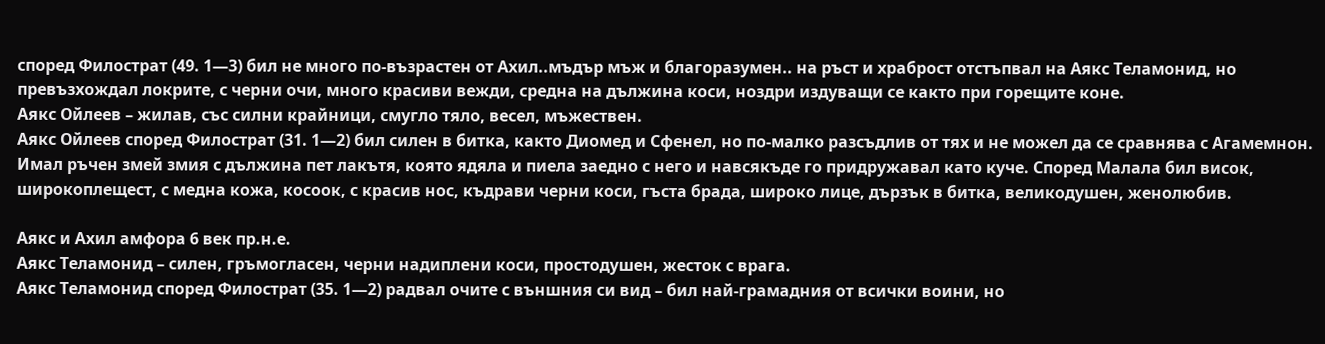според Филострат (49. 1—3) бил не много по-възрастен от Ахил..мъдър мъж и благоразумен.. на ръст и храброст отстъпвал на Аякс Теламонид, но превъзхождал локрите, с черни очи, много красиви вежди, средна на дължина коси, ноздри издуващи се както при горещите коне.
Аякс Ойлеев – жилав, със силни крайници, смугло тяло, весел, мъжествен.
Аякс Ойлеев според Филострат (31. 1—2) бил силен в битка, както Диомед и Сфенел, но по-малко разсъдлив от тях и не можел да се сравнява с Агамемнон. Имал ръчен змей змия с дължина пет лакътя, която ядяла и пиела заедно с него и навсякъде го придружавал като куче. Според Малала бил висок, широкоплещест, с медна кожа, косоок, с красив нос, къдрави черни коси, гъста брада, широко лице, дързък в битка, великодушен, женолюбив.

Аякс и Ахил амфора 6 век пр.н.е.
Аякс Теламонид – силен, гръмогласен, черни надиплени коси, простодушен, жесток с врага.
Аякс Теламонид според Филострат (35. 1—2) радвал очите с външния си вид – бил най-грамадния от всички воини, но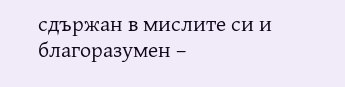сдържан в мислите си и благоразумен –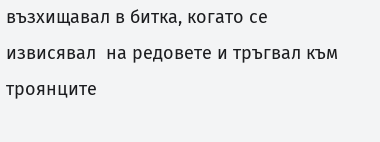възхищавал в битка, когато се извисявал  на редовете и тръгвал към троянците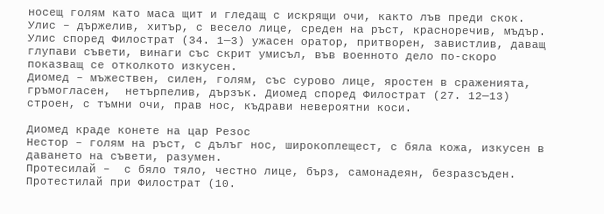носещ голям като маса щит и гледащ с искрящи очи, както лъв преди скок.
Улис – държелив, хитър, с весело лице, среден на ръст, красноречив, мъдър.
Улис според Филострат (34. 1—3) ужасен оратор, притворен, завистлив, даващ глупави съвети, винаги със скрит умисъл, във военното дело по-скоро показващ се отколкото изкусен.
Диомед – мъжествен, силен, голям, със сурово лице, яростен в сраженията, гръмогласен,  нетърпелив, дързък. Диомед според Филострат (27. 12—13) строен, с тъмни очи, прав нос, къдрави невероятни коси.

Диомед краде конете на цар Резос
Нестор – голям на ръст, с дълъг нос, широкоплещест, с бяла кожа, изкусен в даването на съвети, разумен.
Протесилай –  с бяло тяло, честно лице, бърз, самонадеян, безразсъден. Протестилай при Филострат (10.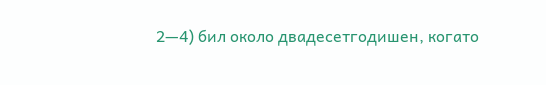2—4) бил около двадесетгодишен, когато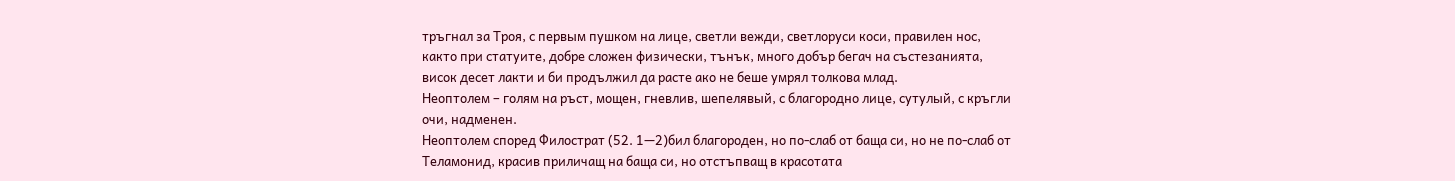тръгнал за Троя, с первым пушком на лице, светли вежди, светлоруси коси, правилен нос, както при статуите, добре сложен физически, тънък, много добър бегач на състезанията, висок десет лакти и би продължил да расте ако не беше умрял толкова млад.
Неоптолем – голям на ръст, мощен, гневлив, шепелявый, с благородно лице, сутулый, с кръгли очи, надменен.
Неоптолем според Филострат (52. 1—2)бил благороден, но по-слаб от баща си, но не по-слаб от Теламонид, красив приличащ на баща си, но отстъпващ в красотата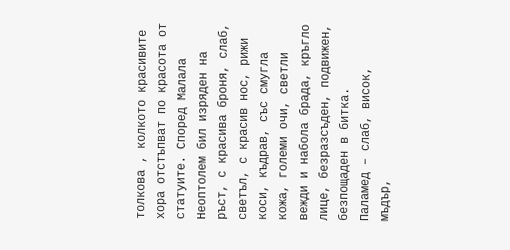толкова , колкото красивите хора отстъпват по красота от статуите. Според Малала Неоптолем бил изряден на ръст, с красива броня, слаб, светъл, с красив нос, рижи коси, къдрав, със смугла кожа, големи очи, светли вежди и набола брада, кръгло лице, безразсъден, подвижен, безпощаден в битка.
Паламед – слаб, висок, мъдър,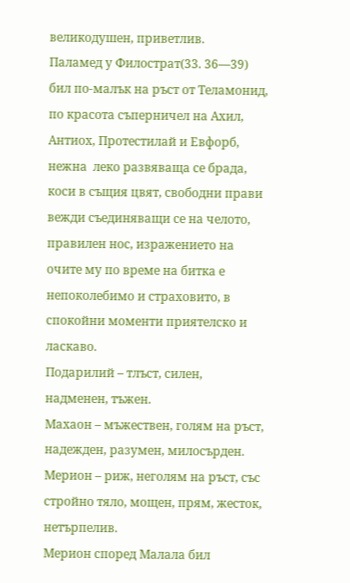великодушен, приветлив.
Паламед у Филострат(33. 36—39) бил по-малък на ръст от Теламонид, по красота съперничел на Ахил, Антиох, Протестилай и Евфорб, нежна  леко развяваща се брада, коси в същия цвят, свободни прави вежди съединяващи се на челото, правилен нос, изражението на очите му по време на битка е непоколебимо и страховито, в спокойни моменти приятелско и ласкаво.
Подарилий – тлъст, силен, надменен, тъжен.
Махаон – мъжествен, голям на ръст, надежден, разумен, милосърден.
Мерион – риж, неголям на ръст, със стройно тяло, мощен, прям, жесток, нетърпелив.
Мерион според Малала бил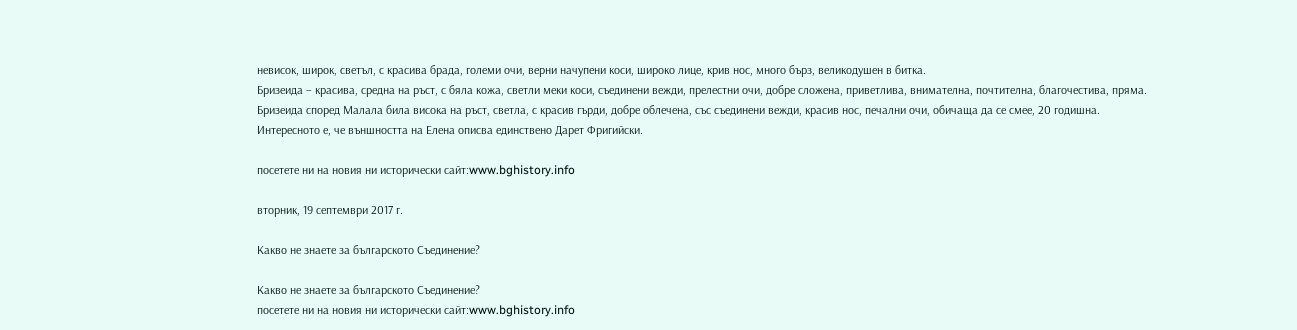невисок, широк, светъл, с красива брада, големи очи, верни начупени коси, широко лице, крив нос, много бърз, великодушен в битка.
Бризеида – красива, средна на ръст, с бяла кожа, светли меки коси, съединени вежди, прелестни очи, добре сложена, приветлива, внимателна, почтителна, благочестива, пряма.
Бризеида според Малала била висока на ръст, светла, с красив гърди, добре облечена, със съединени вежди, красив нос, печални очи, обичаща да се смее, 20 годишна.
Интересното е, че външността на Елена описва единствено Дарет Фригийски.

посетете ни на новия ни исторически сайт:www.bghistory.info

вторник, 19 септември 2017 г.

Какво не знаете за българското Съединение?

Какво не знаете за българското Съединение?
посетете ни на новия ни исторически сайт:www.bghistory.info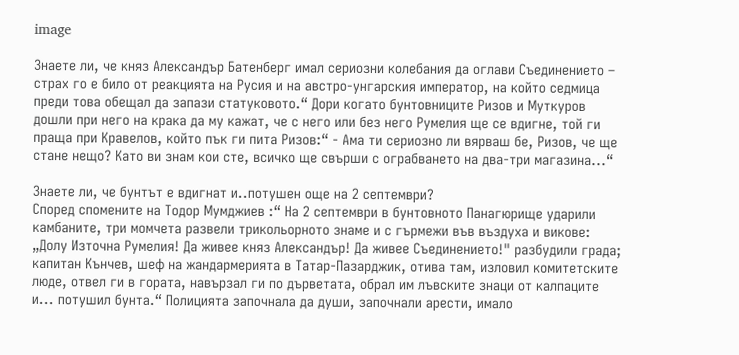image

Знаете ли, че княз Александър Батенберг имал сериозни колебания да оглави Съединението – страх го е било от реакцията на Русия и на австро-унгарския император, на който седмица преди това обещал да запази статуковото.“ Дори когато бунтовниците Ризов и Муткуров дошли при него на крака да му кажат, че с него или без него Румелия ще се вдигне, той ги праща при Кравелов, който пък ги пита Ризов:“ - Ама ти сериозно ли вярваш бе, Ризов, че ще стане нещо? Като ви знам кои сте, всичко ще свърши с ограбването на два-три магазина...“

Знаете ли, че бунтът е вдигнат и..потушен още на 2 септември?
Според спомените на Тодор Мумджиев :“ На 2 септември в бунтовното Панагюрище ударили камбаните, три момчета развели трикольорното знаме и с гърмежи във въздуха и викове: „Долу Източна Румелия! Да живее княз Александър! Да живее Съединението!" разбудили града; капитан Кънчев, шеф на жандармерията в Татар-Пазарджик, отива там, изловил комитетските люде, отвел ги в гората, навързал ги по дърветата, обрал им лъвските знаци от калпаците и... потушил бунта.“ Полицията започнала да души, започнали арести, имало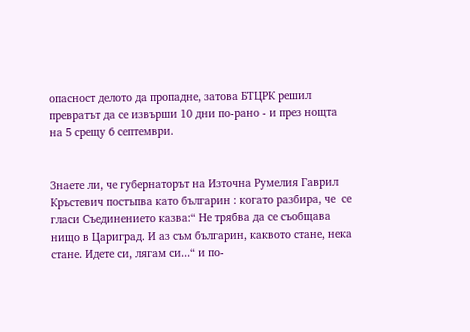опасност делото да пропадне, затова БТЦРК решил превратът да се извърши 10 дни по-рано - и през нощта на 5 срещу 6 септември.


Знаете ли, че губернаторът на Източна Румелия Гаврил Кръстевич постъпва като българин : когато разбира, че  се гласи Съединението казва:“ Не трябва да се съобщава нищо в Цариград. И аз съм българин, каквото стане, нека стане. Идете си, лягам си...“ и по-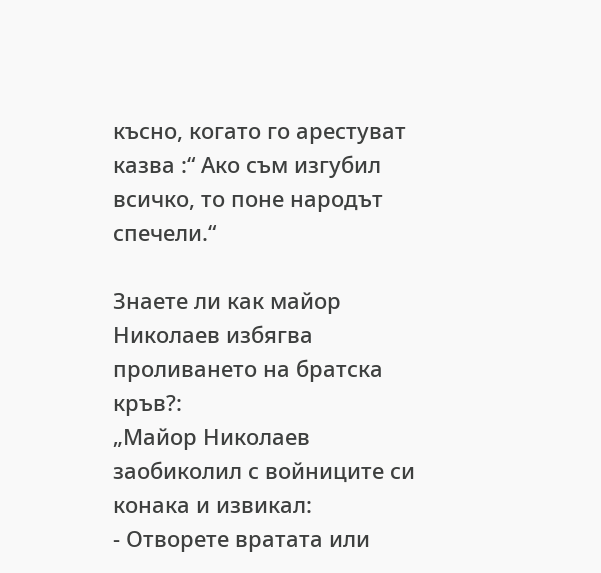късно, когато го арестуват казва :“ Ако съм изгубил всичко, то поне народът спечели.“

Знаете ли как майор Николаев избягва проливането на братска кръв?:
„Майор Николаев заобиколил с войниците си конака и извикал:
- Отворете вратата или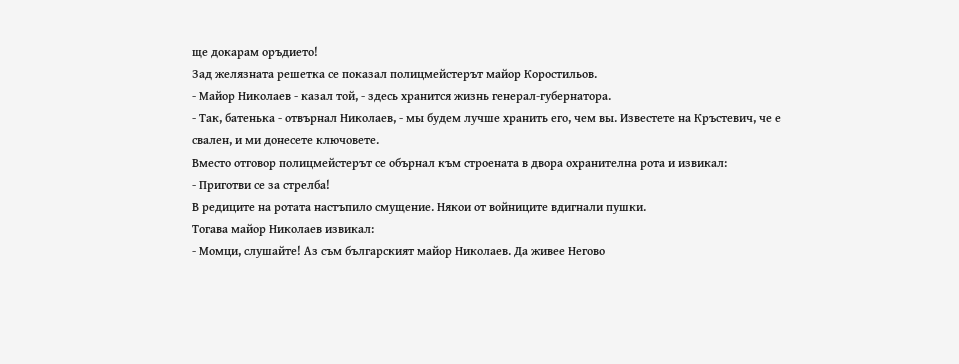ще докарам оръдието!
Зад желязната решетка се показал полицмейстерът майор Коростильов.
- Майор Николаев - казал той, - здесь хранится жизнь генерал-губернатора.
- Так, батенька - отвърнал Николаев, - мы будем лучше хранить его, чем вы. Известете на Кръстевич, че е свален, и ми донесете ключовете.
Вместо отговор полицмейстерът се обърнал към строената в двора охранителна рота и извикал:
- Приготви се за стрелба!
В редиците на ротата настъпило смущение. Някои от войниците вдигнали пушки.
Тогава майор Николаев извикал:
- Момци, слушайте! Аз съм българският майор Николаев. Да живее Негово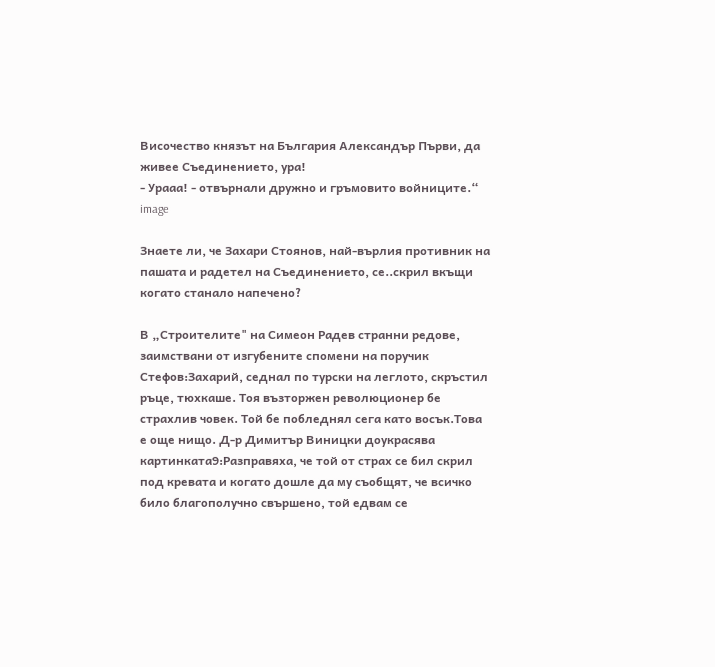Височество князът на България Александър Първи, да живее Съединението, ура!
- Урааа! - отвърнали дружно и гръмовито войниците.“
image

Знаете ли, че Захари Стоянов, най-върлия противник на пашата и радетел на Съединението, се..скрил вкъщи когато станало напечено?

В „Строителите" на Симеон Радев странни редове, заимствани от изгубените спомени на поручик  Стефов:Захарий, седнал по турски на леглото, скръстил ръце, тюхкаше. Тоя възторжен революционер бе страхлив човек. Той бе побледнял сега като восък.Това е още нищо. Д-р Димитър Виницки доукрасява картинката9:Разправяха, че той от страх се бил скрил под кревата и когато дошле да му съобщят, че всичко било благополучно свършено, той едвам се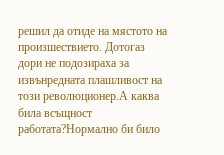решил да отиде на мястото на произшествието. Дотогаз дори не подозираха за извънредната плашливост на този революционер.А каква била всъщност работата?Нормално би било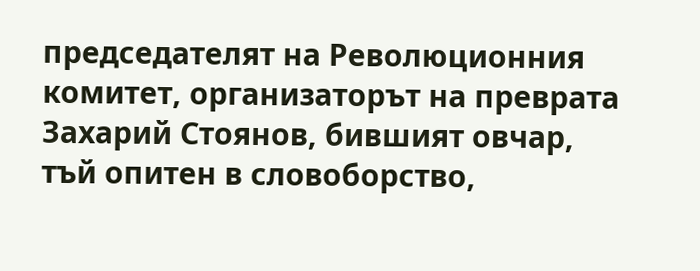председателят на Революционния комитет, организаторът на преврата Захарий Стоянов, бившият овчар, тъй опитен в словоборство,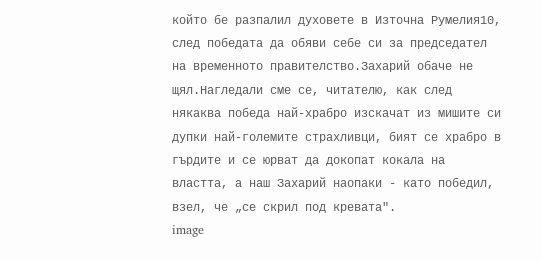който бе разпалил духовете в Източна Румелия10, след победата да обяви себе си за председател на временното правителство.Захарий обаче не щял.Нагледали сме се, читателю, как след някаква победа най-храбро изскачат из мишите си дупки най-големите страхливци, бият се храбро в гърдите и се юрват да докопат кокала на властта, а наш Захарий наопаки - като победил, взел, че „се скрил под кревата".
image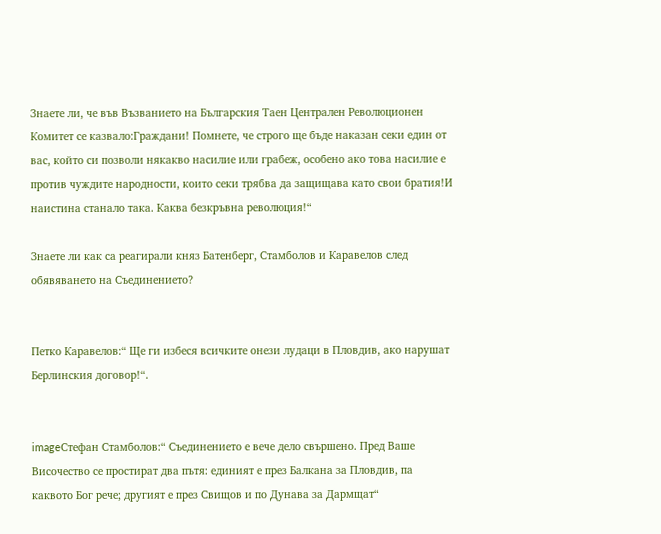Знаете ли, че във Възванието на Българския Таен Централен Революционен Комитет се казвало:Граждани! Помнете, че строго ще бъде наказан секи един от вас, който си позволи някакво насилие или грабеж, особено ако това насилие е против чуждите народности, които секи трябва да защищава като свои братия!И наистина станало така. Каква безкръвна революция!“

Знаете ли как са реагирали княз Батенберг, Стамболов и Каравелов след обявяването на Съединението?


Петко Каравелов:“ Ще ги избеся всичките онези лудаци в Пловдив, ако нарушат Берлинския договор!“.


imageСтефан Стамболов:“ Съединението е вече дело свършено. Пред Ваше Височество се простират два пътя: единият е през Балкана за Пловдив, па каквото Бог рече; другият е през Свищов и по Дунава за Дармщат“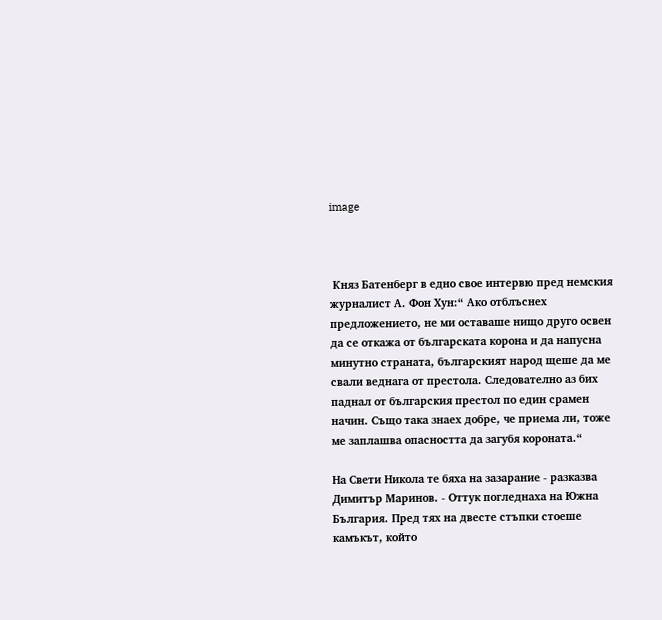image



 Княз Батенберг в едно свое интервю пред немския журналист А. Фон Хун:“ Ако отблъснех предложението, не ми оставаше нищо друго освен да се откажа от българската корона и да напусна минутно страната, българският народ щеше да ме свали веднага от престола. Следователно аз бих паднал от българския престол по един срамен начин. Също така знаех добре, че приема ли, тоже ме заплашва опасността да загубя короната.“

На Свети Никола те бяха на зазарание - разказва Димитър Маринов. - Оттук погледнаха на Южна България. Пред тях на двесте стъпки стоеше камъкът, който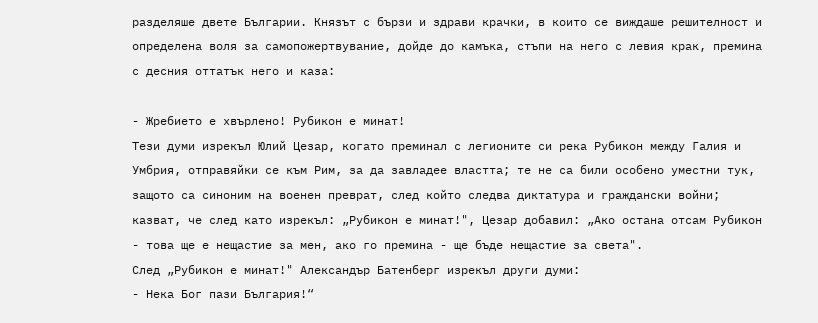разделяше двете Българии. Князът с бързи и здрави крачки, в които се виждаше решителност и определена воля за самопожертвувание, дойде до камъка, стъпи на него с левия крак, премина с десния оттатък него и каза:

- Жребието е хвърлено! Рубикон е минат!
Тези думи изрекъл Юлий Цезар, когато преминал с легионите си река Рубикон между Галия и Умбрия, отправяйки се към Рим, за да завладее властта; те не са били особено уместни тук, защото са синоним на военен преврат, след който следва диктатура и граждански войни; казват, че след като изрекъл: „Рубикон е минат!", Цезар добавил: „Ако остана отсам Рубикон - това ще е нещастие за мен, ако го премина - ще бъде нещастие за света".
След „Рубикон е минат!" Александър Батенберг изрекъл други думи:
- Нека Бог пази България!“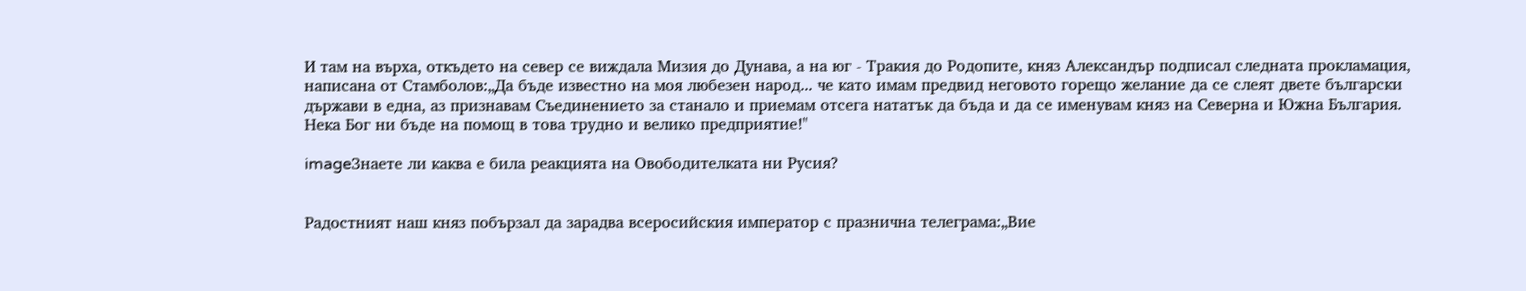И там на върха, откъдето на север се виждала Мизия до Дунава, а на юг - Тракия до Родопите, княз Александър подписал следната прокламация, написана от Стамболов:„Да бъде известно на моя любезен народ... че като имам предвид неговото горещо желание да се слеят двете български държави в една, аз признавам Съединението за станало и приемам отсега нататък да бъда и да се именувам княз на Северна и Южна България.
Нека Бог ни бъде на помощ в това трудно и велико предприятие!"

imageЗнаете ли каква е била реакцията на Овободителката ни Русия?


Радостният наш княз побързал да зарадва всеросийския император с празнична телеграма:„Вие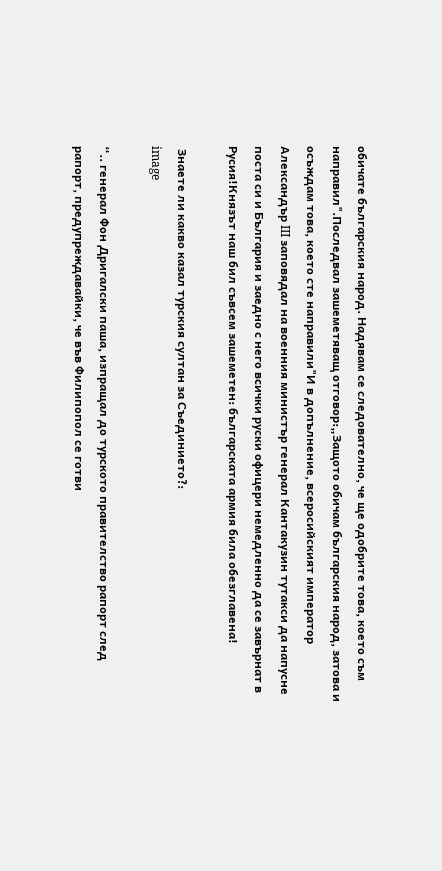обичате българския народ. Надявам се следователно, че ще одобрите това, което съм направил".Последвал зашеметяващ отговор:„Защото обичам българския народ, затова и осъждам това, което сте направили"И в допълнение, всеросийският император Александър III заповядал на военния министър генерал Кантакузин тутакси да напусне поста си и България и заедно с него всички руски офицери немедленно да се завърнат в Русия!Князът наш бил съвсем зашеметен: българската армия била обезглавена!

 Знаете ли какво казал турския султан за Съединието?:
image

“.. генерал Фон Дригалски паша, изпращал до турското правителство рапорт след рапорт, предупреждавайки, че във Филипопол се готви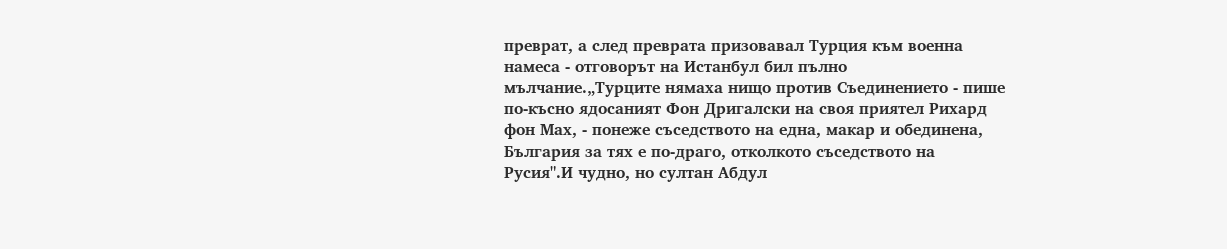преврат, а след преврата призовавал Турция към военна намеса - отговорът на Истанбул бил пълно мълчание.„Турците нямаха нищо против Съединението - пише по-късно ядосаният Фон Дригалски на своя приятел Рихард фон Мах, - понеже съседството на една, макар и обединена, България за тях е по-драго, отколкото съседството на Русия".И чудно, но султан Абдул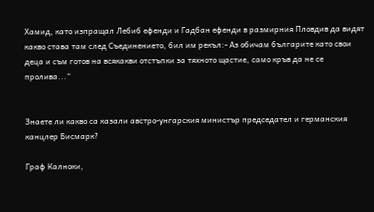Хамид, като изпращал Лебиб ефенди и Гадбан ефенди в размирния Пловдив да видят какво става там след Съединението, бил им рекъл:- Аз обичам българите като свои деца и съм готов на всякакви отстъпки за тяхното щастие, само кръв да не се пролива...“


Знаете ли какво са казали австро-унгарския министър председател и германския канцлер Бисмарк?

Граф Калноки,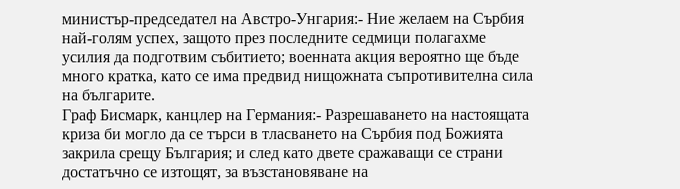министър-председател на Австро-Унгария:- Ние желаем на Сърбия най-голям успех, защото през последните седмици полагахме усилия да подготвим събитието; военната акция вероятно ще бъде много кратка, като се има предвид нищожната съпротивителна сила на българите.
Граф Бисмарк, канцлер на Германия:- Разрешаването на настоящата криза би могло да се търси в тласването на Сърбия под Божията закрила срещу България; и след като двете сражаващи се страни достатъчно се изтощят, за възстановяване на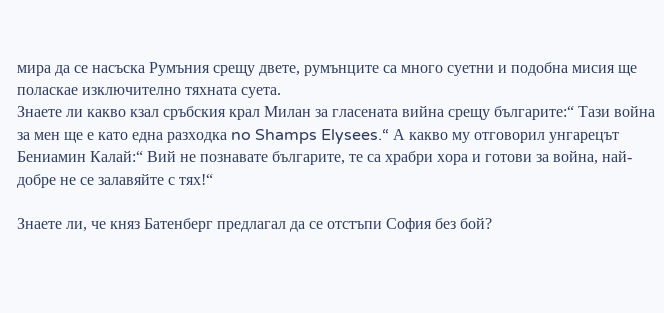мира да се насъска Румъния срещу двете, румънците са много суетни и подобна мисия ще поласкае изключително тяхната суета.
Знаете ли какво кзал сръбския крал Милан за гласената вийна срещу българите:“ Тази война за мен ще е като една разходка no Shamps Elysees.“ А какво му отговорил унгарецът Бениамин Калай:“ Вий не познавате българите, те са храбри хора и готови за война, най-добре не се залавяйте с тях!“

Знаете ли, че княз Батенберг предлагал да се отстъпи София без бой?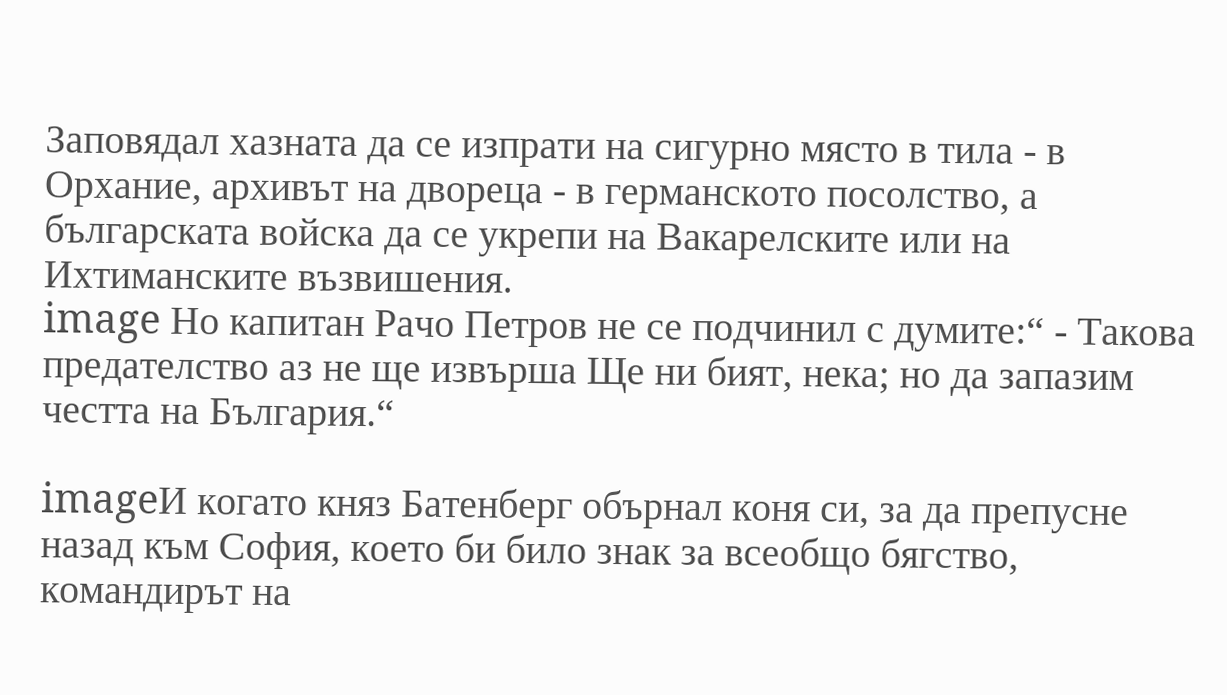Заповядал хазната да се изпрати на сигурно място в тила - в Орхание, архивът на двореца - в германското посолство, а българската войска да се укрепи на Вакарелските или на Ихтиманските възвишения.
image Но капитан Рачо Петров не се подчинил с думите:“ - Такова предателство аз не ще извърша Ще ни бият, нека; но да запазим честта на България.“

imageИ когато княз Батенберг обърнал коня си, за да препусне назад към София, което би било знак за всеобщо бягство, командирът на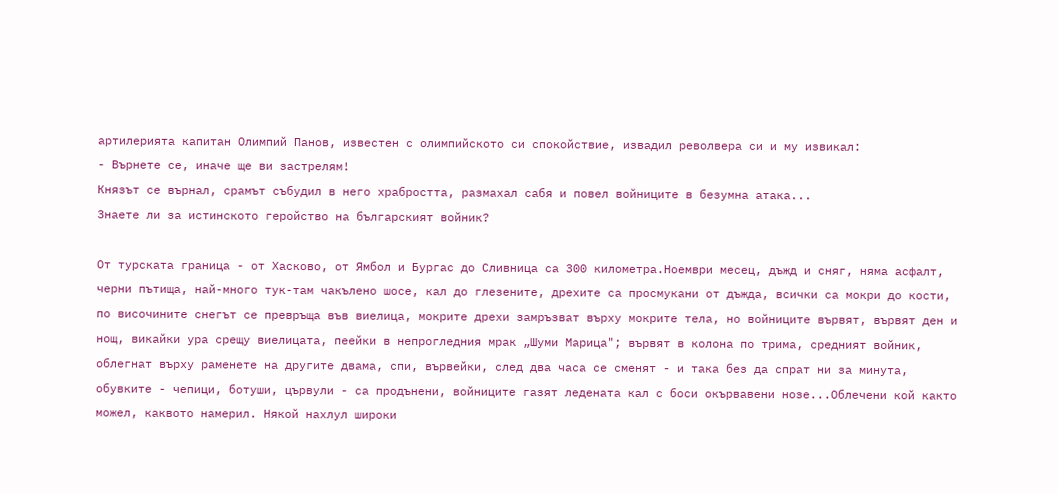артилерията капитан Олимпий Панов, известен с олимпийското си спокойствие, извадил револвера си и му извикал:
- Върнете се, иначе ще ви застрелям!
Князът се върнал, срамът събудил в него храбростта, размахал сабя и повел войниците в безумна атака...
Знаете ли за истинското геройство на българският войник?

От турската граница - от Хасково, от Ямбол и Бургас до Сливница са 300 километра.Ноември месец, дъжд и сняг, няма асфалт, черни пътища, най-много тук-там чакълено шосе, кал до глезените, дрехите са просмукани от дъжда, всички са мокри до кости, по височините снегът се превръща във виелица, мокрите дрехи замръзват върху мокрите тела, но войниците вървят, вървят ден и нощ, викайки ура срещу виелицата, пеейки в непрогледния мрак „Шуми Марица"; вървят в колона по трима, средният войник, облегнат върху раменете на другите двама, спи, вървейки, след два часа се сменят - и така без да спрат ни за минута, обувките - чепици, ботуши, цървули - са продънени, войниците газят ледената кал с боси окървавени нозе...Облечени кой както можел, каквото намерил. Някой нахлул широки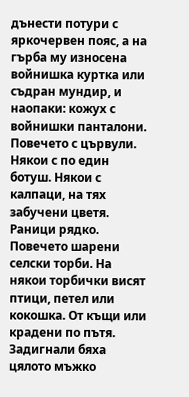дънести потури с яркочервен пояс, а на гърба му износена войнишка куртка или съдран мундир, и наопаки: кожух с войнишки панталони. Повечето с цървули. Някои с по един ботуш. Някои с калпаци, на тях забучени цветя. Раници рядко. Повечето шарени селски торби. На някои торбички висят птици, петел или кокошка. От къщи или крадени по пътя. Задигнали бяха цялото мъжко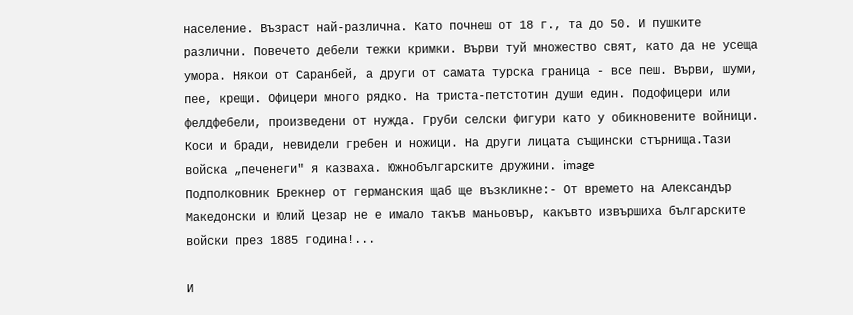население. Възраст най-различна. Като почнеш от 18 г., та до 50. И пушките различни. Повечето дебели тежки кримки. Върви туй множество свят, като да не усеща умора. Някои от Саранбей, а други от самата турска граница - все пеш. Върви, шуми, пее, крещи. Офицери много рядко. На триста-петстотин души един. Подофицери или фелдфебели, произведени от нужда. Груби селски фигури като у обикновените войници. Коси и бради, невидели гребен и ножици. На други лицата същински стърнища.Тази войска „печенеги" я казваха. Южнобългарските дружини. image
Подполковник Брекнер от германския щаб ще възкликне:- От времето на Александър Македонски и Юлий Цезар не е имало такъв маньовър, какъвто извършиха българските войски през 1885 година!...

И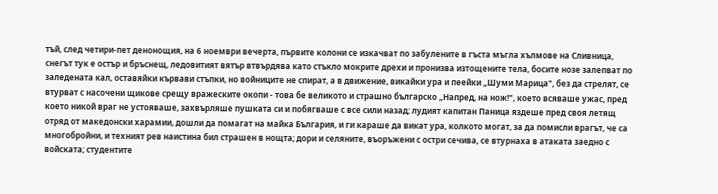тъй, след четири-пет денонощия, на 6 ноември вечерта, първите колони се изкачват по забулените в гъста мъгла хълмове на Сливница, снегът тук е остър и бръснещ, ледовитият вятър втвърдява като стъкло мокрите дрехи и пронизва изтощените тела, босите нозе залепват по заледената кал, оставяйки кървави стъпки, но войниците не спират, а в движение, викайки ура и пеейки „Шуми Марица", без да стрелят, се втурват с насочени щикове срещу вражеските окопи - това бе великото и страшно българско „Напред, на нож!", което всяваше ужас, пред което никой враг не устояваше, захвърляше пушката си и побягваше с все сили назад; лудият капитан Паница яздеше пред своя летящ отряд от македонски харамии, дошли да помагат на майка България, и ги караше да викат ура, колкото могат, за да помисли врагът, че са многобройни, и техният рев наистина бил страшен в нощта; дори и селяните, въоръжени с остри сечива, се втурнаха в атаката заедно с войската; студентите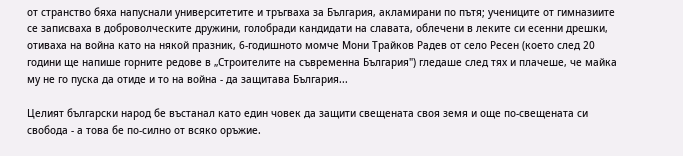от странство бяха напуснали университетите и тръгваха за България, акламирани по пътя; учениците от гимназиите се записваха в доброволческите дружини, голобради кандидати на славата, облечени в леките си есенни дрешки, отиваха на война като на някой празник, 6-годишното момче Мони Трайков Радев от село Ресен (което след 20 години ще напише горните редове в „Строителите на съвременна България") гледаше след тях и плачеше, че майка му не го пуска да отиде и то на война - да защитава България...

Целият български народ бе въстанал като един човек да защити свещената своя земя и още по-свещената си свобода - а това бе по-силно от всяко оръжие.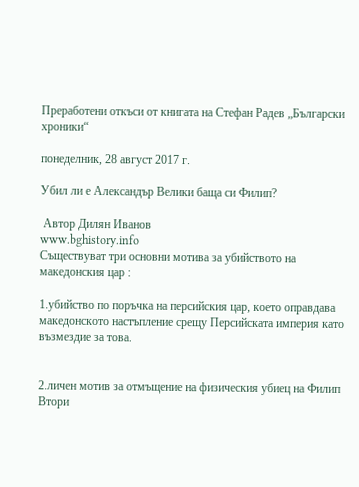Преработени откъси от книгата на Стефан Радев „Български хроники“

понеделник, 28 август 2017 г.

Убил ли е Александър Велики баща си Филип?

 Автор Дилян Иванов
www.bghistory.info
Съществуват три основни мотива за убийството на македонския цар :

1.убийство по поръчка на персийския цар, което оправдава македонското настъпление срещу Персийската империя като възмездие за това.


2.личен мотив за отмъщение на физическия убиец на Филип Втори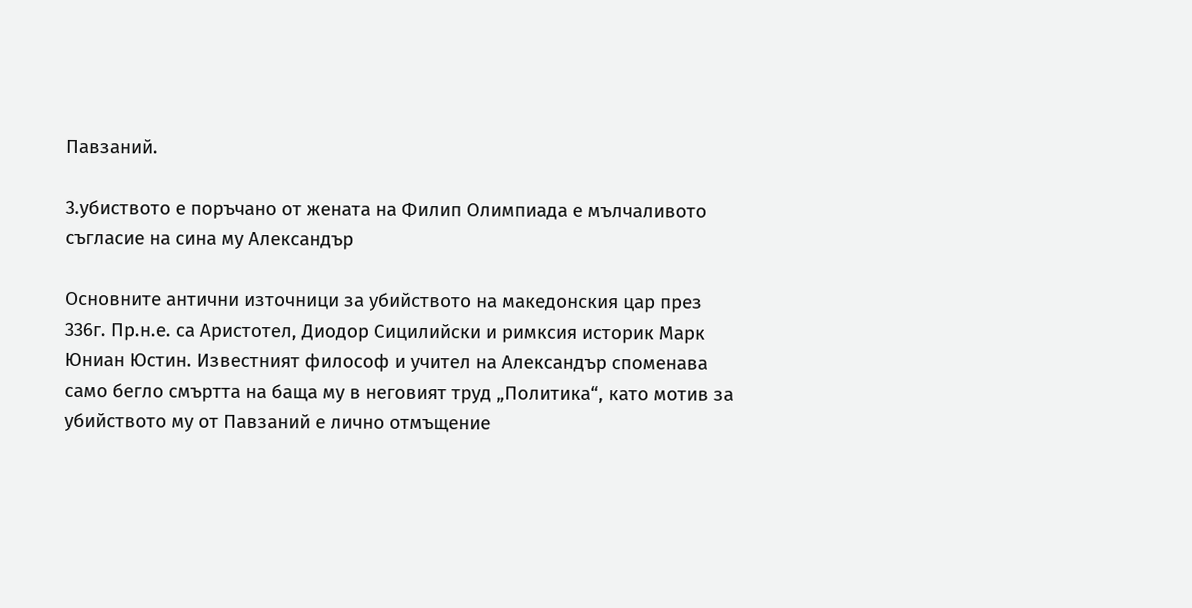Павзаний.

3.убиството е поръчано от жената на Филип Олимпиада е мълчаливото съгласие на сина му Александър

Основните антични източници за убийството на македонския цар през 336г. Пр.н.е. са Аристотел, Диодор Сицилийски и римксия историк Марк Юниан Юстин. Известният философ и учител на Александър споменава само бегло смъртта на баща му в неговият труд „Политика“, като мотив за убийството му от Павзаний е лично отмъщение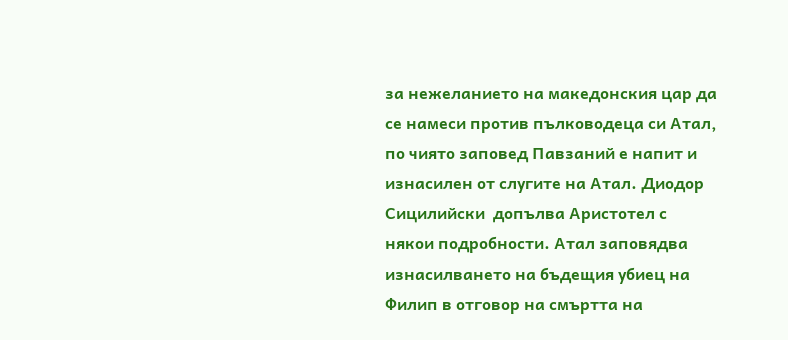за нежеланието на македонския цар да се намеси против пълководеца си Атал, по чиято заповед Павзаний е напит и изнасилен от слугите на Атал. Диодор Сицилийски  допълва Аристотел с някои подробности. Атал заповядва изнасилването на бъдещия убиец на Филип в отговор на смъртта на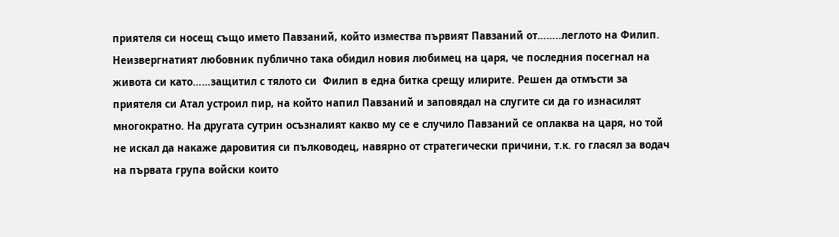приятеля си носещ също името Павзаний, който измества първият Павзаний от……..леглото на Филип. Неизвергнатият любовник публично така обидил новия любимец на царя, че последния посегнал на живота си като……защитил с тялото си  Филип в една битка срещу илирите. Решен да отмъсти за приятеля си Атал устроил пир, на който напил Павзаний и заповядал на слугите си да го изнасилят многократно. На другата сутрин осъзналият какво му се е случило Павзаний се оплаква на царя, но той не искал да накаже даровития си пълководец, навярно от стратегически причини, т.к. го гласял за водач на първата група войски които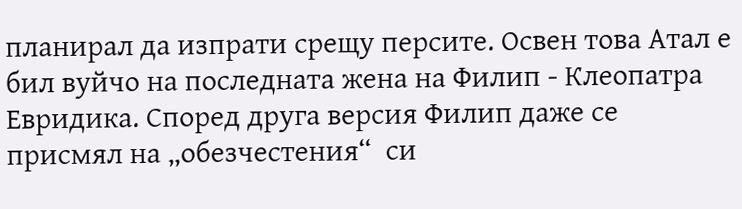планирал да изпрати срещу персите. Освен това Атал е бил вуйчо на последната жена на Филип - Клеопатра Евридика. Според друга версия Филип даже се присмял на „обезчестения“  си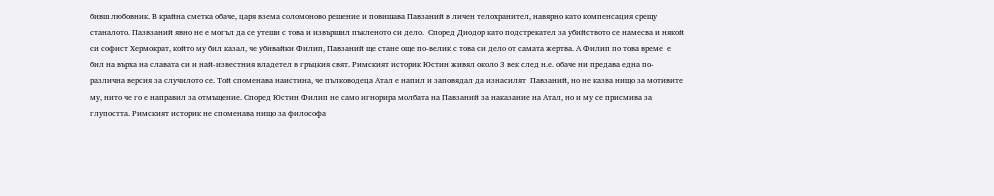бивш любовник. В крайна сметка обаче, царя взема соломоново решение и повишава Павзаний в личен телохранител, навярно като компенсация срещу станалото. Пазвзаний явно не е могъл да се утеши с това и извършил пъкленото си дело.  Според Диодор като подстрекател за убийството се намесва и някой си софист Хермократ, който му бил казал, че убивайки Филип, Павзаний ще стане още по-велик с това си дело от самата жертва. А Филип по това време  е бил на върха на славата си и най-известния владетел в гръцкия свят. Римският историк Юстин живял около 3 век след н.е. обаче ни предава една по-различна версия за случилото се. Той споменава наистина, че пълководеца Атал е напил и заповядал да изнасилят  Павзаний, но не казва нищо за мотивите му, нито че го е направил за отмъщение. Според Юстин Филип не само игнорира молбата на Павзаний за наказание на Атал, но и му се присмива за глупостта. Римският историк не споменава нищо за философа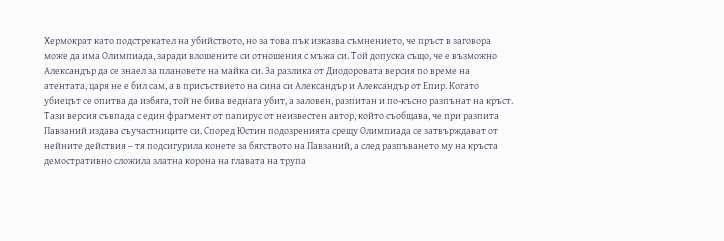Хермократ като подстрекател на убийството, но за това пък изказва съмнението, че пръст в заговора може да има Олимпиада, заради влошените си отношения с мъжа си. Той допуска също, че е възможно Александър да се знаел за плановете на майка си. За разлика от Диодоровата версия по време на атентата, царя не е бил сам, а в присъствието на сина си Александър и Александър от Епир. Когато убиецът се опитва да избяга, той не бива веднага убит, а заловен, разпитан и по-късно разпънат на кръст. Тази версия съвпада с един фрагмент от папирус от неизвестен автор, който съобщава, че при разпита Павзаний издава съучастниците си. Според Юстин подозренията срещу Олимпиада се затвърждават от нейните действия – тя подсигурила конете за бягството на Павзаний, а след разпъването му на кръста демостративно сложила златна корона на главата на трупа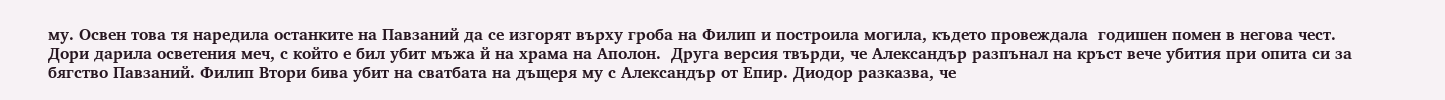му. Освен това тя наредила останките на Павзаний да се изгорят върху гроба на Филип и построила могила, където провеждала  годишен помен в негова чест. Дори дарила осветения меч, с който е бил убит мъжа й на храма на Аполон.  Друга версия твърди, че Александър разпънал на кръст вече убития при опита си за бягство Павзаний. Филип Втори бива убит на сватбата на дъщеря му с Александър от Епир. Диодор разказва, че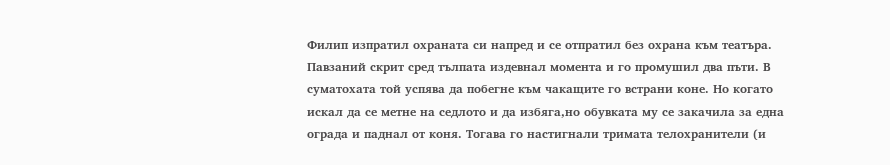Филип изпратил охраната си напред и се отпратил без охрана към театъра. Павзаний скрит сред тълпата издевнал момента и го промушил два пъти. В суматохата той успява да побегне към чакащите го встрани коне. Но когато искал да се метне на седлото и да избяга,но обувката му се закачила за една ограда и паднал от коня. Тогава го настигнали тримата телохранители (и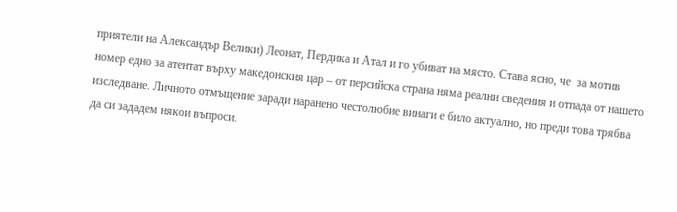приятели на Александър Велики) Леонат, Пердика и Атал и го убиват на място. Става ясно, че  за мотив номер едно за атентат върху македонския цар – от персийска страна няма реални сведения и отпада от нашето изследване. Личното отмъщение заради наранено честолюбие винаги е било актуално, но преди това трябва да си зададем някои въпроси.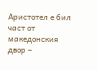Аристотел е бил част от македонския двор –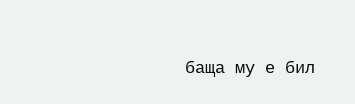баща му е бил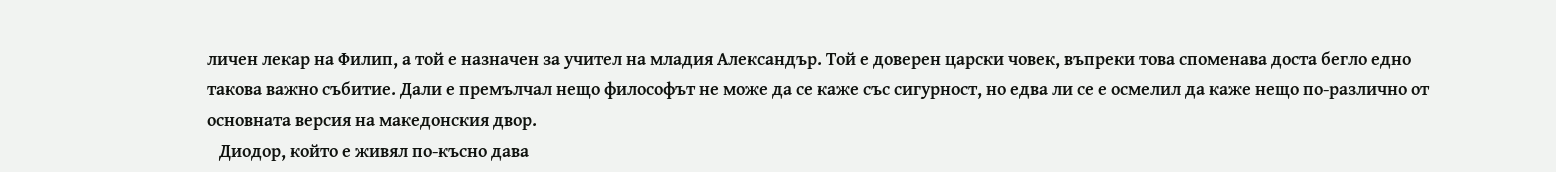личен лекар на Филип, а той е назначен за учител на младия Александър. Той е доверен царски човек, въпреки това споменава доста бегло едно такова важно събитие. Дали е премълчал нещо философът не може да се каже със сигурност, но едва ли се е осмелил да каже нещо по-различно от основната версия на македонския двор.
   Диодор, който е живял по-късно дава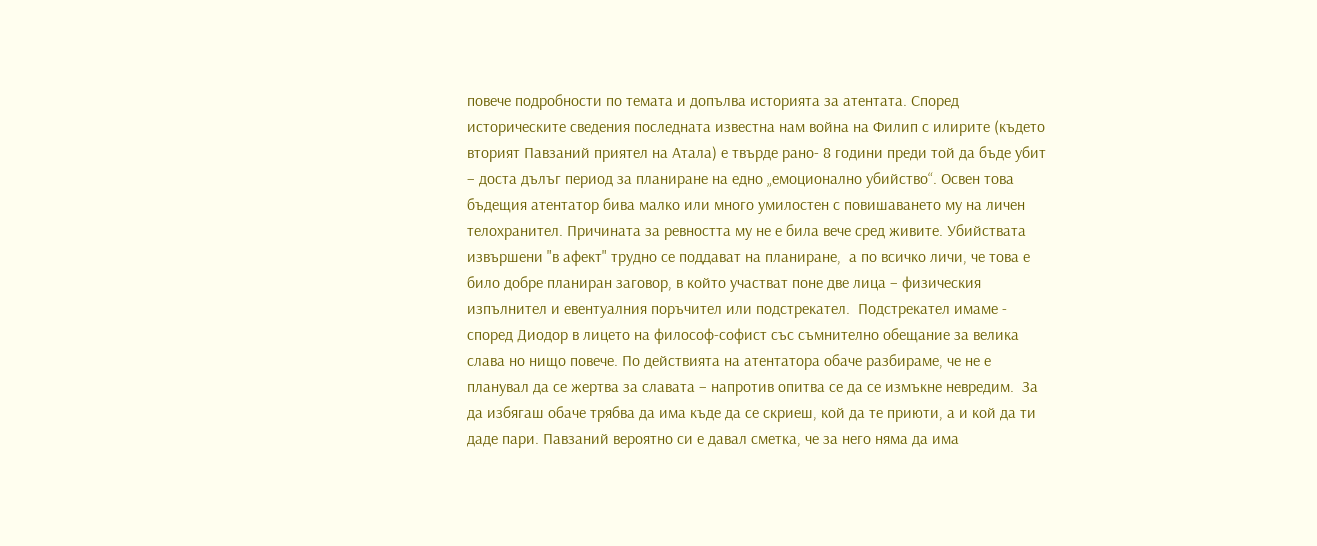повече подробности по темата и допълва историята за атентата. Според историческите сведения последната известна нам война на Филип с илирите (където вторият Павзаний приятел на Атала) е твърде рано- 8 години преди той да бъде убит – доста дълъг период за планиране на едно „емоционално убийство“. Освен това бъдещия атентатор бива малко или много умилостен с повишаването му на личен телохранител. Причината за ревността му не е била вече сред живите. Убийствата извършени "в афект" трудно се поддават на планиране,  а по всичко личи, че това е било добре планиран заговор, в който участват поне две лица – физическия изпълнител и евентуалния поръчител или подстрекател.  Подстрекател имаме - според Диодор в лицето на философ-софист със съмнително обещание за велика слава но нищо повече. По действията на атентатора обаче разбираме, че не е планувал да се жертва за славата – напротив опитва се да се измъкне невредим.  За да избягаш обаче трябва да има къде да се скриеш, кой да те приюти, а и кой да ти даде пари. Павзаний вероятно си е давал сметка, че за него няма да има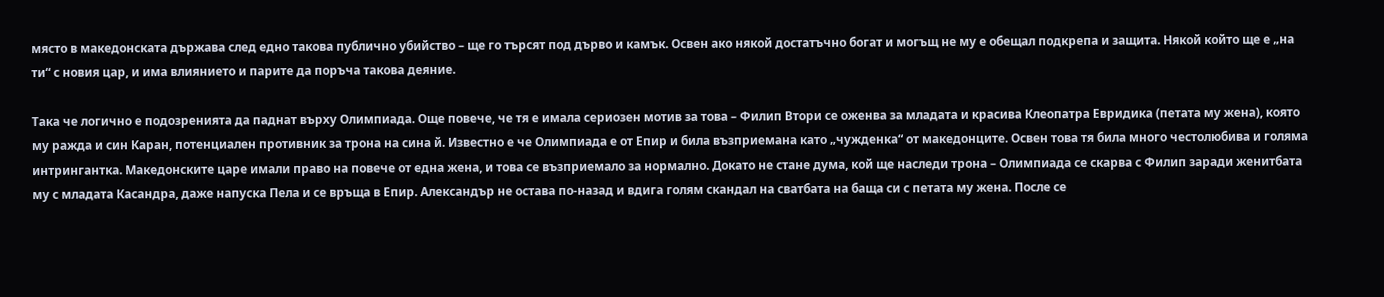място в македонската държава след едно такова публично убийство – ще го търсят под дърво и камък. Освен ако някой достатъчно богат и могъщ не му е обещал подкрепа и защита. Някой който ще е „на ти“ с новия цар, и има влиянието и парите да поръча такова деяние.

Така че логично е подозренията да паднат върху Олимпиада. Още повече, че тя е имала сериозен мотив за това – Филип Втори се оженва за младата и красива Клеопатра Евридика (петата му жена), която му ражда и син Каран, потенциален противник за трона на сина й. Известно е че Олимпиада е от Епир и била възприемана като „чужденка“ от македонците. Освен това тя била много честолюбива и голяма интрингантка. Македонските царе имали право на повече от една жена, и това се възприемало за нормално. Докато не стане дума, кой ще наследи трона – Олимпиада се скарва с Филип заради женитбата му с младата Касандра, даже напуска Пела и се връща в Епир. Александър не остава по-назад и вдига голям скандал на сватбата на баща си с петата му жена. После се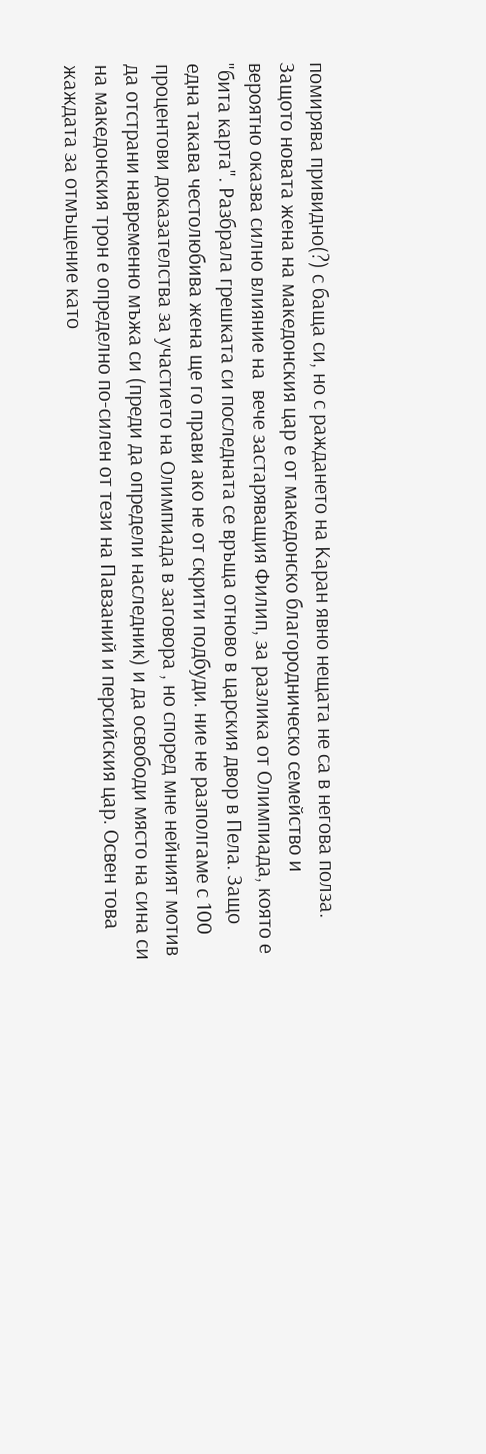помирява привидно(?) с баща си, но с раждането на Каран явно нещата не са в негова полза. Защото новата жена на македонския цар е от македонско благородническо семейство и вероятно оказва силно влияние на  вече застаряващия Филип, за разлика от Олимпиада, която е "бита карта". Разбрала грешката си последната се връща отново в царския двор в Пела. Защо една такава честолюбива жена ще го прави ако не от скрити подбуди. ние не разполгаме с 100 процентови доказателства за участието на Олимпиада в заговора , но според мне нейният мотив да отстрани навременно мъжа си (преди да определи наследник) и да освободи място на сина си на македонския трон е определно по-силен от тези на Павзаний и персийския цар. Освен това жаждата за отмъщение като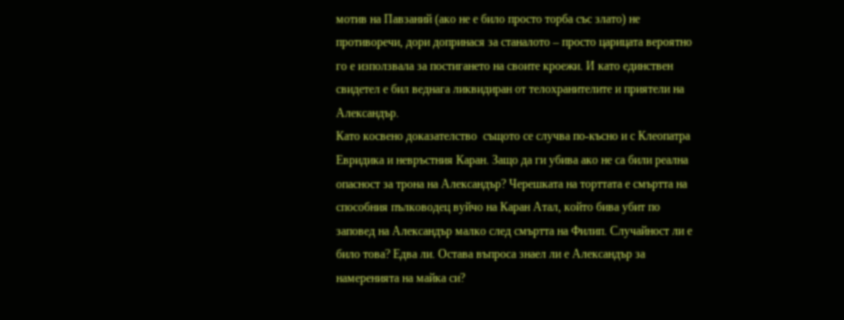мотив на Павзаний (ако не е било просто торба със злато) не противоречи, дори допринася за станалото – просто царицата вероятно го е използвала за постигането на своите кроежи. И като единствен свидетел е бил веднага ликвидиран от телохранителите и приятели на Александър.
Като косвено доказателство  същото се случва по-късно и с Клеопатра Евридика и невръстния Каран. Защо да ги убива ако не са били реална опасност за трона на Александър? Черешката на торттата е смъртта на способния пълководец вуйчо на Каран Атал, който бива убит по заповед на Александър малко след смъртта на Филип. Случайност ли е било това? Едва ли. Остава въпроса знаел ли е Александър за намеренията на майка си?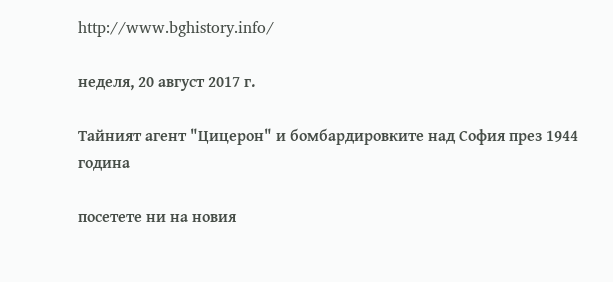http://www.bghistory.info/

неделя, 20 август 2017 г.

Тайният агент "Цицерон" и бомбардировките над София през 1944 година

посетете ни на новия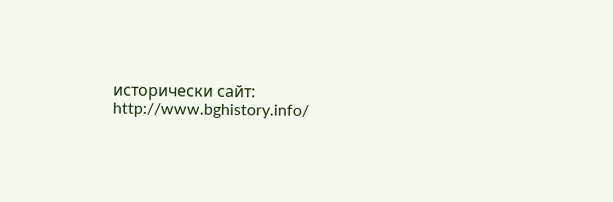исторически сайт: http://www.bghistory.info/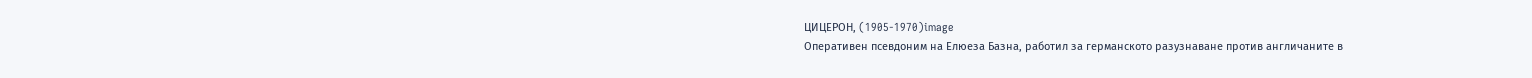ЦИЦЕРОН, (1905-1970)image
Оперативен псевдоним на Елюеза Базна, работил за германското разузнаване против англичаните в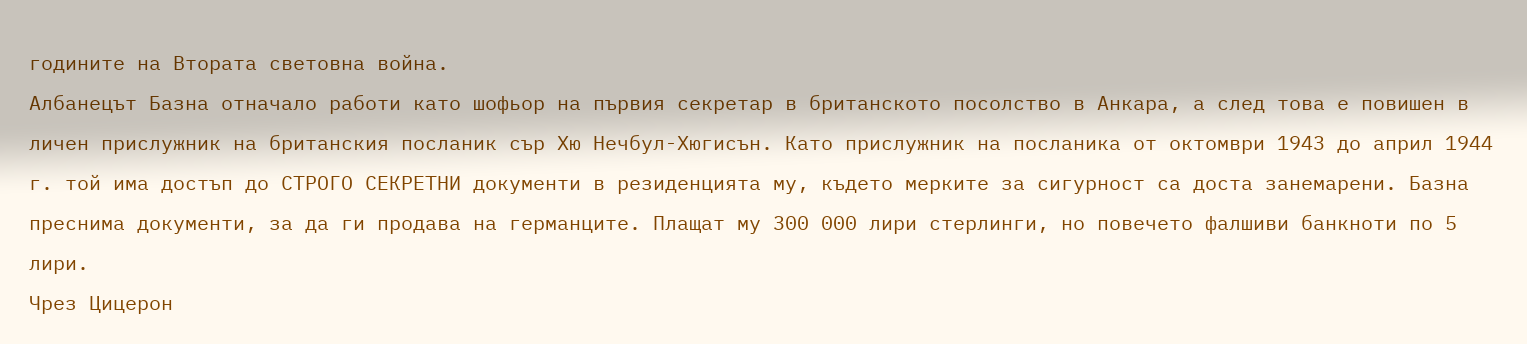годините на Втората световна война.
Албанецът Базна отначало работи като шофьор на първия секретар в британското посолство в Анкара, а след това е повишен в личен прислужник на британския посланик сър Хю Нечбул-Хюгисън. Като прислужник на посланика от октомври 1943 до април 1944 г. той има достъп до СТРОГО СЕКРЕТНИ документи в резиденцията му, където мерките за сигурност са доста занемарени. Базна преснима документи, за да ги продава на германците. Плащат му 300 000 лири стерлинги, но повечето фалшиви банкноти по 5 лири.
Чрез Цицерон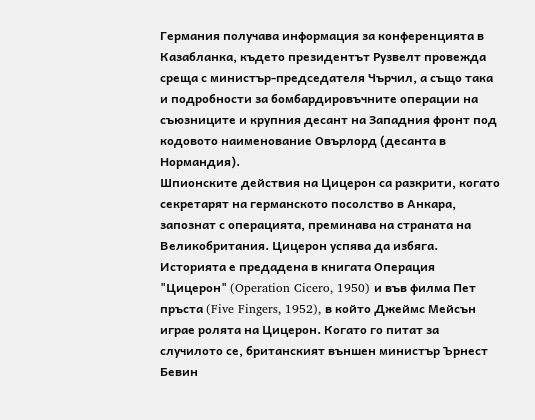Германия получава информация за конференцията в Казабланка, където президентът Рузвелт провежда среща с министър-председателя Чърчил, а също така и подробности за бомбардировъчните операции на съюзниците и крупния десант на Западния фронт под кодовото наименование Овърлорд (десанта в Нормандия).
Шпионските действия на Цицерон са разкрити, когато секретарят на германското посолство в Анкара, запознат с операцията, преминава на страната на Великобритания. Цицерон успява да избяга.
Историята е предадена в книгата Операция "Цицерон" (Operation Cicero, 1950) и във филма Пет пръста (Five Fingers, 1952), в който Джеймс Мейсън играе ролята на Цицерон. Когато го питат за случилото се, британският външен министър Ърнeст Бевин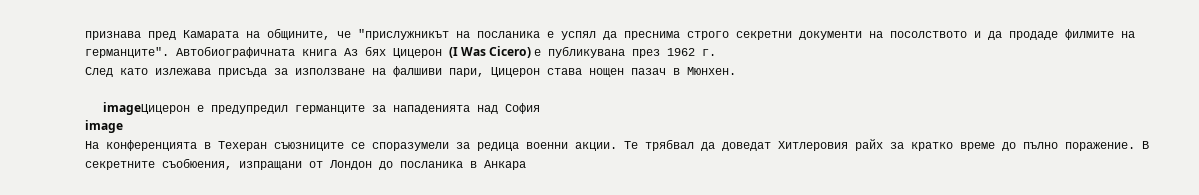признава пред Камарата на общините, че "прислужникът на посланика е успял да преснима строго секретни документи на посолството и да продаде филмите на германците". Автобиографичната книга Аз бях Цицерон (I Was Cicero) е публикувана през 1962 г.
След като излежава присъда за използване на фалшиви пари, Цицерон става нощен пазач в Мюнхен.

      imageЦицерон е предупредил германците за нападенията над София
image
На конференцията в Техеран съюзниците се споразумели за редица военни акции. Те трябвал да доведат Хитлеровия райх за кратко време до пълно поражение. В секретните съобюения, изпращани от Лондон до посланика в Анкара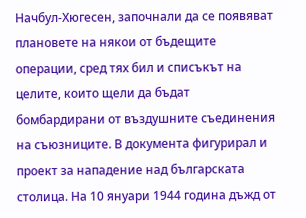Начбул-Хюгесен, започнали да се появяват плановете на някои от бъдещите операции, сред тях бил и списъкът на целите, които щели да бъдат бомбардирани от въздушните съединения на съюзниците. В документа фигурирал и проект за нападение над българската столица. На 10 януари 1944 година дъжд от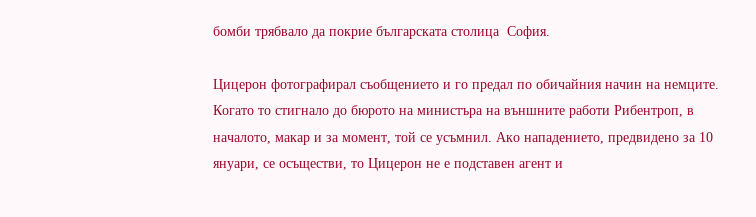бомби трябвало да покрие българската столица  София.

Цицерон фотографирал съобщението и го предал по обичайния начин на немците. Когато то стигнало до бюрото на министъра на външните работи Рибентроп, в началото, макар и за момент, той се усъмнил. Ако нападението, предвидено за 10 януари, се осъществи, то Цицерон не е подставен агент и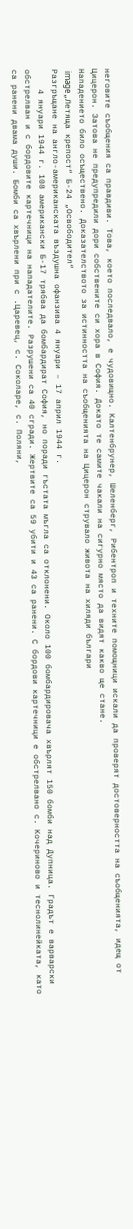неговите съобщения са правдиви. Това, което последвало, е чудовищно. Калтенбрунер, Шеленберг, Рибентроп и техните помощници искали да проверят достоверността на съобщенията, идещ от Цицерон. Затова не предупредили дори собствените си хора в София. Докато те самите чакали на сигурно място да видят какво ще стане.
Нападението било осъществено. Доказателството за истинността на съобщенията на Цицерон струвало живота на хиляди българи
 image„Летяща крепост“ Б-24 „Освободител“
Разгръщане на англо-американската въздушна офанзива 4 януари – 17 април 1944 г.
    4 януари 1944 г. 108 американски Б-17 трябва да бомбардират София, но поради гъстата мъгла са отклонени. Около 100 бомбардировача хвърлят 150 бомби над Дупница. Градът е варварски обстрелван и с бордовите картечници на нападателите. Разрушени са 40 сгради. Жертвите са 59 убити и 43 са ранени. С бордови картечници е обстрелвано с. Кочериново и теснолинейката, като са ранени двама души. Бомби са хвърлени при с .Царевец, с. Соколаре, с. Поляни,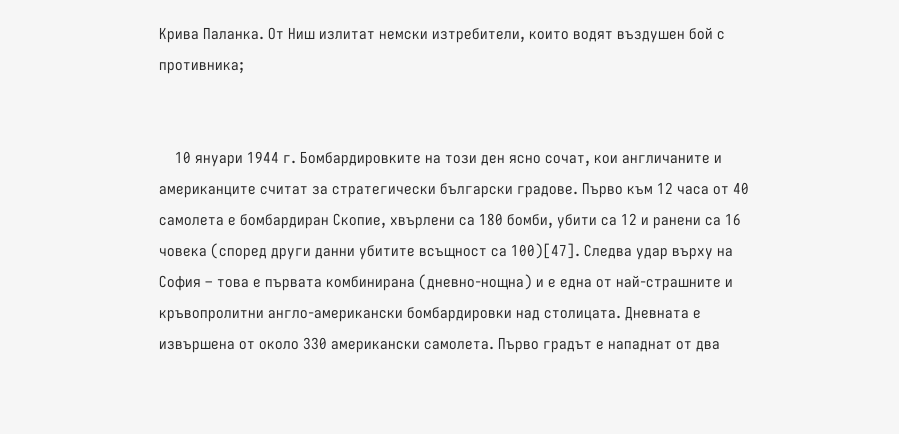Крива Паланка. От Ниш излитат немски изтребители, които водят въздушен бой с противника;


    10 януари 1944 г. Бомбардировките на този ден ясно сочат, кои англичаните и американците считат за стратегически български градове. Първо към 12 часа от 40 самолета е бомбардиран Скопие, хвърлени са 180 бомби, убити са 12 и ранени са 16 човека (според други данни убитите всъщност са 100)[47]. Следва удар върху на София – това е първата комбинирана (дневно-нощна) и е една от най-страшните и кръвопролитни англо-американски бомбардировки над столицата. Дневната е извършена от около 330 американски самолета. Първо градът е нападнат от два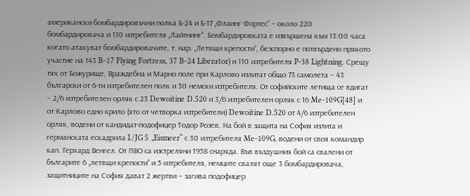американски бомбардировъчни полка Б-24 и Б-17 „Флаинг Фортес“ – около 220 бомбардировача и 110 изтребителя „Лайтнинг“. Бомбардировката е извършена към 13:00 часа когато атакуват бомбардировачите, т. нар. „Летящи крепости“, безспорно е потвърдено прякото участие на 143 B-17 Flying Fortress, 37 B-24 Liberator) и 110 изтребителя P-38 Lightning. Срещу тях от Божурище, Враждебна и Марно поле при Карлово излитат общо 73 самолета – 43 български от 6-ти изтребителен полк и 30 немски изтребителя. От софийските летища се вдигат – 2/6 изтребителен орляк с 23 Dewoitine D.520 и 3/6 изтребителен орляк с 16 Me-109G[48] и от Карлово едно крило (ято от четворка изтребители) Dewoitine D.520 от 4/6 изтребителен орляк, водени от кандидат-подофицер Тодор Розев. На бой в защита на София излита и германската ескадрила I./JG 5 „Eismeer“ с 30 изтребителя Me-109G, водени от своя командир кап. Герхард Венгел. От ПВО са изстреляни 1958 снаряда. Във въздушния бой са свалени от българите 6 „летящи крепости“ и 5 изтребителя, немците свалят още 3 бомбардировача, защитниците на София дават 2 жертви – загива подофицер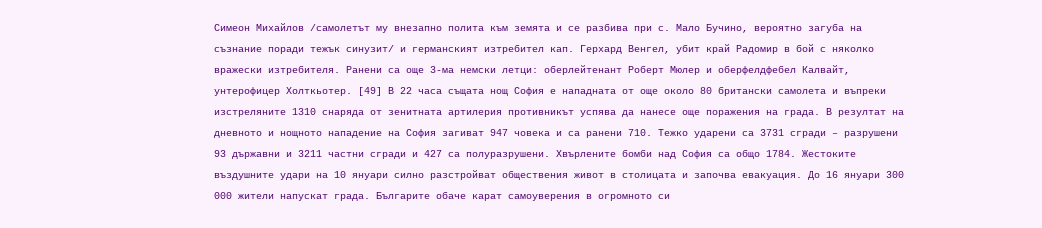Симеон Михайлов /самолетът му внезапно полита към земята и се разбива при с. Мало Бучино, вероятно загуба на съзнание поради тежък синузит/ и германският изтребител кап. Герхард Венгел, убит край Радомир в бой с няколко вражески изтребителя. Ранени са още 3-ма немски летци: оберлейтенант Роберт Мюлер и оберфелдфебел Калвайт, унтерофицер Холткьотер. [49] В 22 часа същата нощ София е нападната от още около 80 британски самолета и въпреки изстреляните 1310 снаряда от зенитната артилерия противникът успява да нанесе още поражения на града. В резултат на дневното и нощното нападение на София загиват 947 човека и са ранени 710. Тежко ударени са 3731 сгради – разрушени 93 държавни и 3211 частни сгради и 427 са полуразрушени. Хвърлените бомби над София са общо 1784. Жестоките въздушните удари на 10 януари силно разстройват обществения живот в столицата и започва евакуация. До 16 януари 300 000 жители напускат града. Българите обаче карат самоуверения в огромното си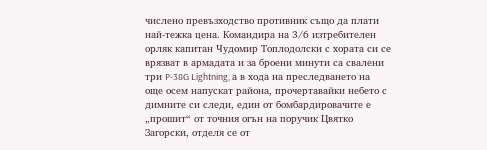числено превъзходство противник също да плати най-тежка цена. Командира на 3/6 изтребителен орляк капитан Чудомир Топлодолски с хората си се врязват в армадата и за броени минути са свалени три P-38G Lightning, а в хода на преследването на още осем напускат района, прочертавайки небето с димните си следи, един от бомбардировачите е „прошит“ от точния огън на поручик Цвятко Загорски, отделя се от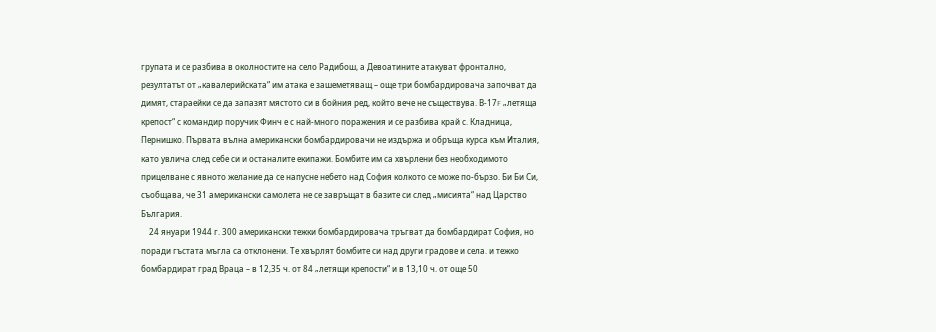групата и се разбива в околностите на село Радибош, а Девоатините атакуват фронтално, резултатът от „кавалерийската“ им атака е зашеметяващ – още три бомбардировача започват да димят, стараейки се да запазят мястото си в бойния ред, който вече не съществува. В-17F „летяща крепост“ с командир поручик Финч е с най-много поражения и се разбива край с. Кладница, Пернишко. Първата вълна американски бомбардировачи не издържа и обръща курса към Италия, като увлича след себе си и останалите екипажи. Бомбите им са хвърлени без необходимото прицелване с явното желание да се напусне небето над София колкото се може по-бързо. Би Би Си, съобщава, че 31 американски самолета не се завръщат в базите си след „мисията“ над Царство България.
    24 януари 1944 г. 300 американски тежки бомбардировача тръгват да бомбардират София, но поради гъстата мъгла са отклонени. Те хвърлят бомбите си над други градове и села. и тежко бомбардират град Враца – в 12,35 ч. от 84 „летящи крепости“ и в 13,10 ч. от още 50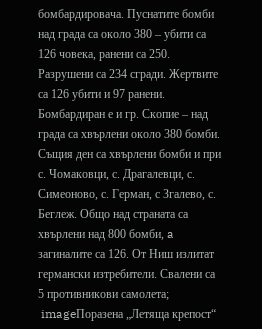бомбардировача. Пуснатите бомби над града са около 380 – убити са 126 човека, ранени са 250. Разрушени са 234 сгради. Жертвите са 126 убити и 97 ранени. Бомбардиран е и гр. Скопие – над града са хвърлени около 380 бомби. Същия ден са хвърлени бомби и при с. Чомаковци, с. Драгалевци, с. Симеоново, с. Герман, с Згалево, с. Беглеж. Общо над страната са хвърлени над 800 бомби, a загиналите са 126. От Ниш излитат германски изтребители. Свалени са 5 противникови самолета;
 imageПоразена „Летяща крепост“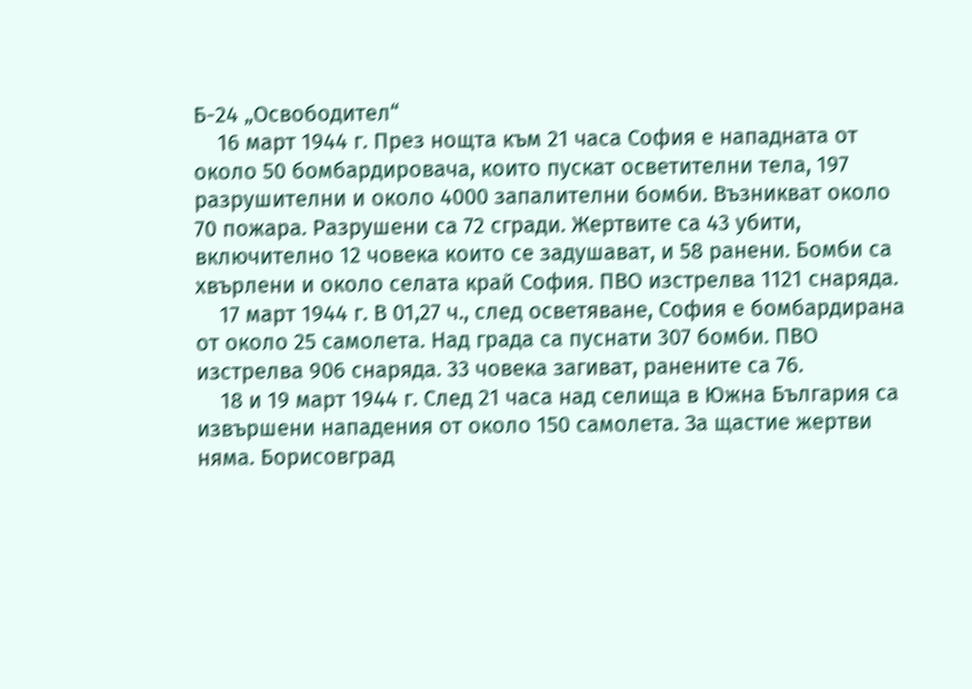Б-24 „Освободител“
    16 март 1944 г. През нощта към 21 часа София е нападната от около 50 бомбардировача, които пускат осветителни тела, 197 разрушителни и около 4000 запалителни бомби. Възникват около 70 пожара. Разрушени са 72 сгради. Жертвите са 43 убити, включително 12 човека които се задушават, и 58 ранени. Бомби са хвърлени и около селата край София. ПВО изстрелва 1121 снаряда.
    17 март 1944 г. В 01,27 ч., след осветяване, София е бомбардирана от около 25 самолета. Над града са пуснати 307 бомби. ПВО изстрелва 906 снаряда. 33 човека загиват, ранените са 76.
    18 и 19 март 1944 г. След 21 часа над селища в Южна България са извършени нападения от около 150 самолета. За щастие жертви няма. Борисовград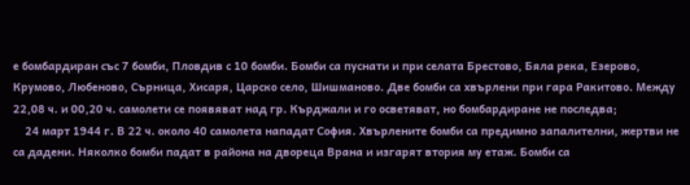е бомбардиран със 7 бомби, Пловдив с 10 бомби. Бомби са пуснати и при селата Брестово, Бяла река, Езерово, Крумово, Любеново, Сърница, Хисаря, Царско село, Шишманово. Две бомби са хвърлени при гара Ракитово. Между 22,08 ч. и 00,20 ч. самолети се появяват над гр. Кърджали и го осветяват, но бомбардиране не последва;
    24 март 1944 г. В 22 ч. около 40 самолета нападат София. Хвърлените бомби са предимно запалителни, жертви не са дадени. Няколко бомби падат в района на двореца Врана и изгарят втория му етаж. Бомби са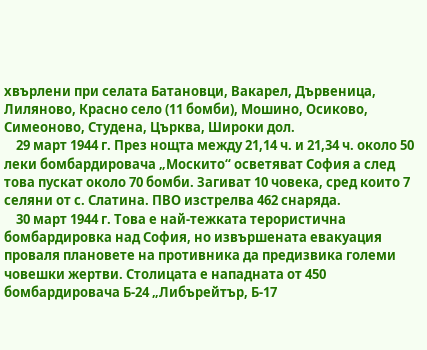хвърлени при селата Батановци, Вакарел, Дървеница, Лиляново, Красно село (11 бомби), Мошино, Осиково, Симеоново, Студена, Църква, Широки дол.
    29 март 1944 г. През нощта между 21,14 ч. и 21,34 ч. около 50 леки бомбардировача „Москито“ осветяват София а след това пускат около 70 бомби. Загиват 10 човека, сред които 7 селяни от с. Слатина. ПВО изстрелва 462 снаряда.
    30 март 1944 г. Това е най-тежката терористична бомбардировка над София, но извършената евакуация проваля плановете на противника да предизвика големи човешки жертви. Столицата е нападната от 450 бомбардировача Б-24 „Либърейтър, Б-17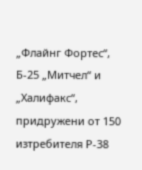„Флайнг Фортес“, Б-25 „Митчел“ и „Халифакс“, придружени от 150 изтребителя Р-38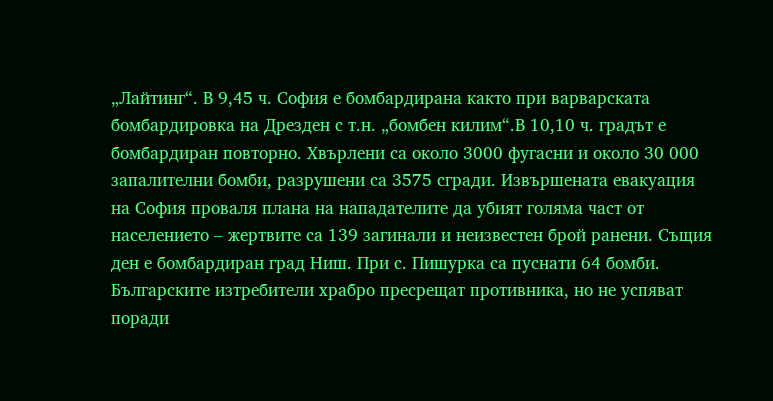„Лайтинг“. В 9,45 ч. София е бомбардирана както при варварската бомбардировка на Дрезден с т.н. „бомбен килим“.В 10,10 ч. градът е бомбардиран повторно. Хвърлени са около 3000 фугасни и около 30 000 запалителни бомби, разрушени са 3575 сгради. Извършената евакуация на София проваля плана на нападателите да убият голяма част от населението – жертвите са 139 загинали и неизвестен брой ранени. Същия ден е бомбардиран град Ниш. При с. Пишурка са пуснати 64 бомби. Българските изтребители храбро пресрещат противника, но не успяват поради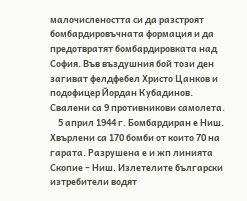малочислеността си да разстроят бомбардировъчната формация и да предотвратят бомбардировката над София. Във въздушния бой този ден загиват фелдфебел Христо Цанков и подофицер Йордан Кубадинов. Свалени са 9 противникови самолета.
    5 април 1944 г. Бомбардиран е Ниш. Хвърлени са 170 бомби от които 70 на гарата. Разрушена е и жп линията Скопие – Ниш. Излетелите български изтребители водят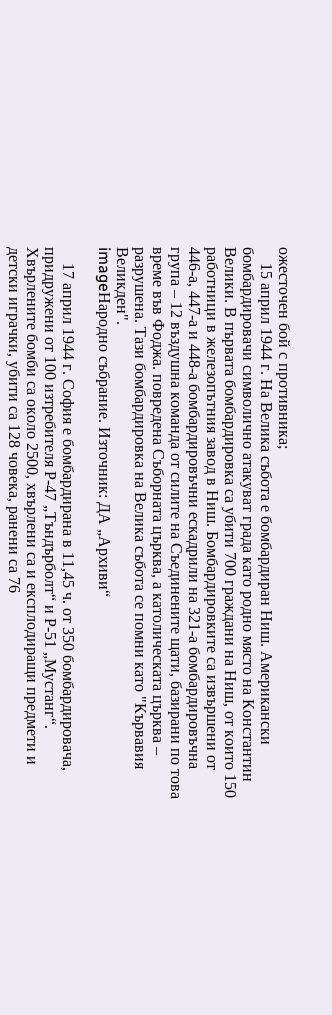ожесточен бой с противника;
    15 април 1944 г. На Велика събота е бомбардиран Ниш. Американски бомбардировачи символично атакуват града като родно място на Константин Велики. В първата бомбардировка са убити 700 граждани на Ниш, от които 150 работници в железопътния завод в Ниш. Бомбардировките са извършени от 446-а, 447-а и 448-а бомбардировъчни ескадрили на 321-а бомбардировъчна група – 12 въздушна команда от силите на Съединените щати, базирани по това време във Фоджа. повредена Съборната църква, а католическата църква – разрушена. Тази бомбардировка на Велика събота се помни като "Кървавия Великден".
imageНародно събрание. Източник: ДА „Архиви“

    17 април 1944 г. София е бомбардирана в 11,45 ч. от 350 бомбардировача, придружени от 100 изтребителя Р-47 „Тъндърболт“ и Р-51 „Мустанг“. Хвърлените бомби са около 2500, хвърлени са и експлодиращи предмети и детски играчки, убити са 128 човека, ранени са 76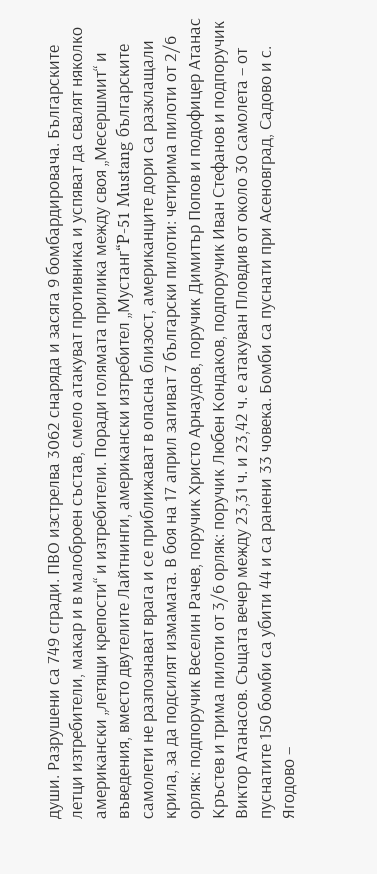души. Разрушени са 749 сгради. ПВО изстрелва 3062 снаряда и засяга 9 бомбардировача. Българските летци изтребители, макар и в малоброен състав, смело атакуват противника и успяват да свалят няколко американски „летящи крепости“ и изтребители. Поради голямата прилика между своя „Месершмит“ и въведения, вместо двутелите Лайтнинги, американски изтребител „Мустанг“P-51 Mustang българските самолети не разпознават врага и се приближават в опасна близост, американците дори са разклащали крила, за да подсилят измамата. В боя на 17 април загиват 7 български пилоти: четирима пилоти от 2/6 орляк: подпоручик Веселин Рачев, поручик Христо Арнаудов, поручик Димитър Попов и подофицер Атанас Кръстев и трима пилоти от 3/6 орляк: поручик Любен Кондаков, подпоручик Иван Стефанов и подпоручик Виктор Атанасов. Същата вечер между 23,31 ч. и 23,42 ч. е атакуван Пловдив от около 30 самолета – от пуснатите 150 бомби са убити 44 и са ранени 33 човека. Бомби са пуснати при Асеновград, Садово и с. Ягодово –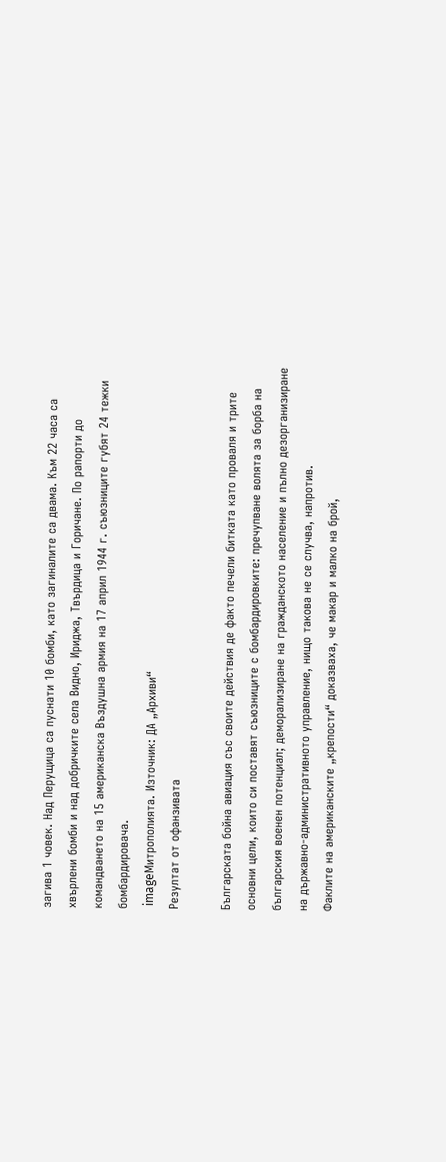загива 1 човек. Над Перущица са пуснати 10 бомби, като загиналите са двама. Към 22 часа са хвърлени бомби и над добричките села Видно, Ириджа, Твърдица и Горичане. По рапорти до командването на 15 американска Въздушна армия на 17 април 1944 г. съюзниците губят 24 тежки бомбардировача.
 imageМитрополията. Източник: ДА „Архиви“
Резултат от офанзивата

Българската бойна авиация със своите действия де факто печели битката като проваля и трите основни цели, които си поставят съюзниците с бомбардировките: пречупване волята за борба на българския военен потенциал; деморализиране на гражданското население и пълно дезорганизиране на държавно-административното управление, нищо такова не се случва, напротив.
Факлите на американските „крепости“ доказваха, че макар и малко на брой,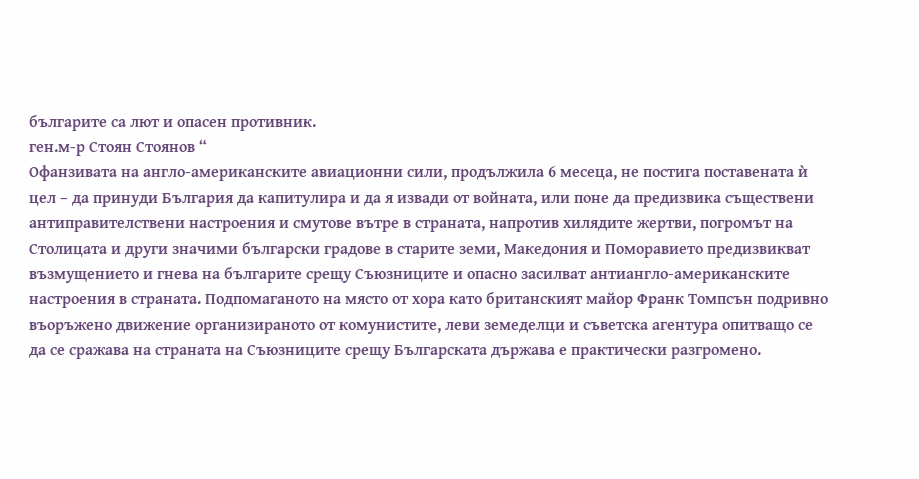българите са лют и опасен противник.
ген.м-р Стоян Стоянов “
Офанзивата на англо-американските авиационни сили, продължила 6 месеца, не постига поставената ѝ цел – да принуди България да капитулира и да я извади от войната, или поне да предизвика съществени антиправителствени настроения и смутове вътре в страната, напротив хилядите жертви, погромът на Столицата и други значими български градове в старите земи, Македония и Поморавието предизвикват възмущението и гнева на българите срещу Съюзниците и опасно засилват антиангло-американските настроения в страната. Подпомаганото на място от хора като британският майор Франк Томпсън подривно въоръжено движение организираното от комунистите, леви земеделци и съветска агентура опитващо се да се сражава на страната на Съюзниците срещу Българската държава е практически разгромено.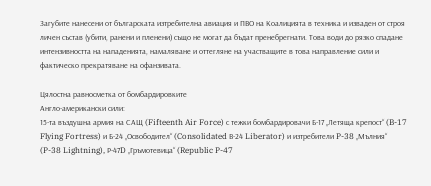Загубите нанесени от българската изтребителна авиация и ПВО на Коалицията в техника и изваден от строя личен състав (убити, ранени и пленени) също не могат да бъдат пренебрегнати. Това води до рязко спадане интензивността на нападенията, намаляване и оттегляне на участващите в това направление сили и фактическо прекратяване на офанзивата.

Цялостна равносметка от бомбардировките
Англо-американски сили:
15-та въздушна армия на САЩ (Fifteenth Air Force) с тежки бомбардировачи Б-17 „Летяща крепост“ (B-17 Flying Fortress) и Б-24 „Освободител“ (Consolidated В-24 Liberator) и изтребители P-38 „Мълния“ (P-38 Lightning), Р-47D „Гръмотевица“ (Republic P-47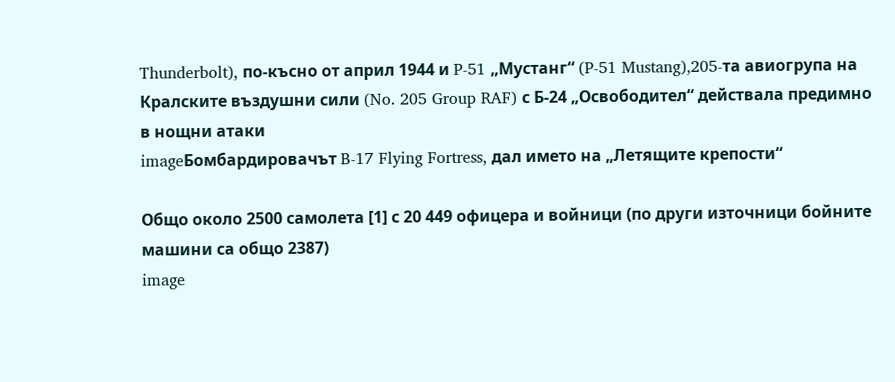Thunderbolt), по-късно от април 1944 и P-51 „Мустанг“ (P-51 Mustang),205-та авиогрупа на Кралските въздушни сили (No. 205 Group RAF) с Б-24 „Освободител“ действала предимно в нощни атаки
imageБомбардировачът B-17 Flying Fortress, дал името на „Летящите крепости“

Общо около 2500 самолета [1] с 20 449 офицера и войници (по други източници бойните машини са общо 2387)
image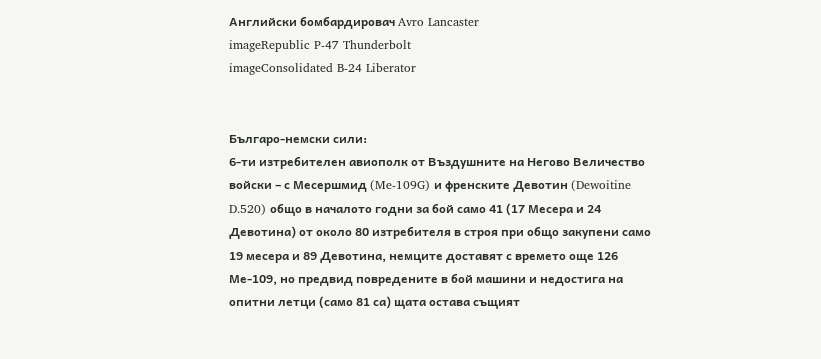Английски бомбардировач Avro Lancaster
imageRepublic P-47 Thunderbolt
imageConsolidated B-24 Liberator


Българо-немски сили:
6-ти изтребителен авиополк от Въздушните на Негово Величество войски – с Месершмид (Me-109G) и френските Девотин (Dewoitine D.520) общо в началото годни за бой само 41 (17 Месера и 24 Девотина) от около 80 изтребителя в строя при общо закупени само 19 месера и 89 Девотина, немците доставят с времето още 126 Ме-109, но предвид повредените в бой машини и недостига на опитни летци (само 81 са) щата остава същият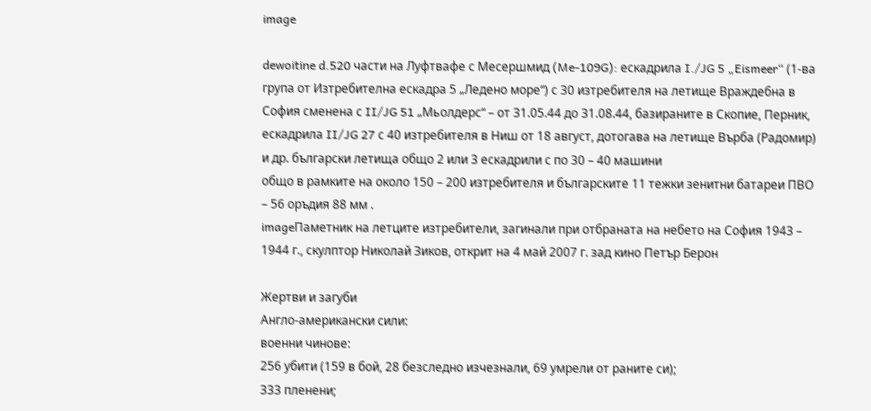image

dewoitine d.520 части на Луфтвафе с Месершмид (Me-109G): ескадрила I./JG 5 „Eismeer“ (1-ва група от Изтребителна ескадра 5 „Ледено море“) с 30 изтребителя на летище Враждебна в София сменена с II/JG 51 „Мьолдерс“ – от 31.05.44 до 31.08.44, базираните в Скопие, Перник, ескадрила II/JG 27 с 40 изтребителя в Ниш от 18 август, дотогава на летище Върба (Радомир) и др. български летища общо 2 или 3 ескадрили с по 30 – 40 машини
общо в рамките на около 150 – 200 изтребителя и българските 11 тежки зенитни батареи ПВО – 56 оръдия 88 мм .
imageПаметник на летците изтребители, загинали при отбраната на небето на София 1943 – 1944 г., скулптор Николай Зиков, открит на 4 май 2007 г. зад кино Петър Берон

Жертви и загуби
Англо-американски сили:
военни чинове:
256 убити (159 в бой, 28 безследно изчезнали, 69 умрели от раните си);
333 пленени;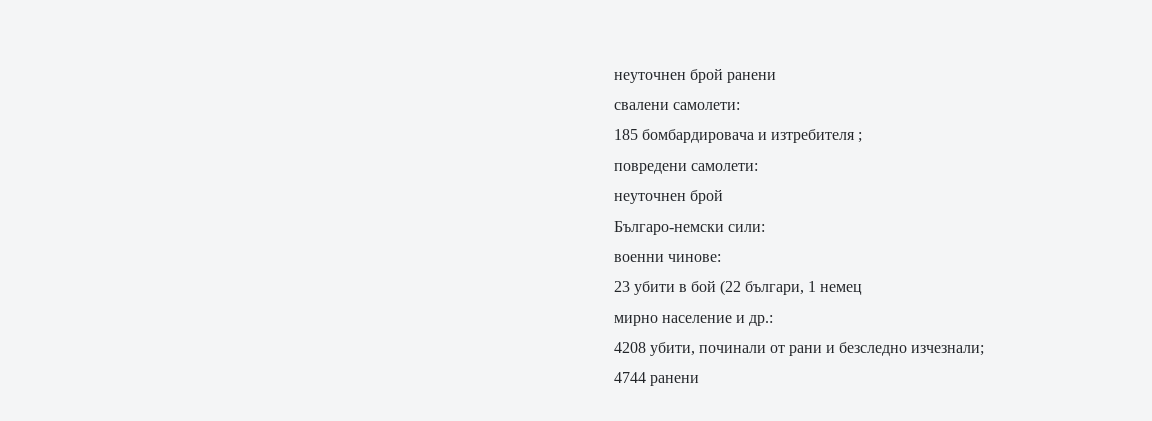неуточнен брой ранени
свалени самолети:
185 бомбардировача и изтребителя ;
повредени самолети:
неуточнен брой
Българо-немски сили:
военни чинове:
23 убити в бой (22 българи, 1 немец
мирно население и др.:
4208 убити, починали от рани и безследно изчезнали;
4744 ранени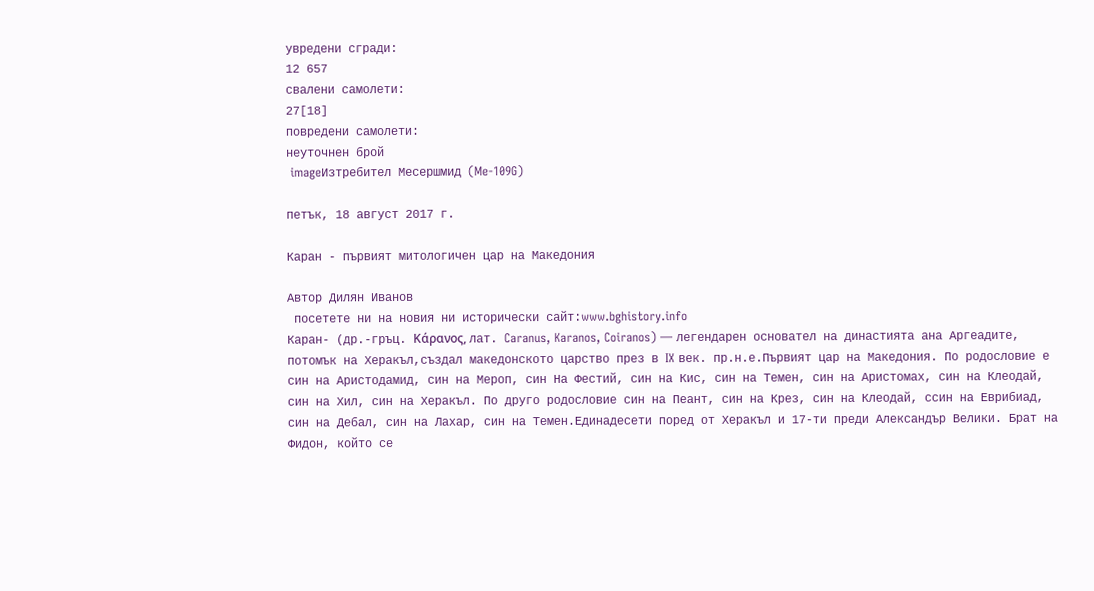увредени сгради:
12 657
свалени самолети:
27[18]
повредени самолети:
неуточнен брой
 imageИзтребител Месершмид (Me-109G)

петък, 18 август 2017 г.

Каран - първият митологичен цар на Македония

Автор Дилян Иванов
 посетете ни на новия ни исторически сайт:www.bghistory.info
Каран- (др.-гръц. Κάρανος, лат. Caranus, Karanos, Coiranos) — легендарен основател на династията ана Аргеадите, потомък на Херакъл,създал македонското царство през в IX век. пр.н.е.Първият цар на Македония. По родословие е син на Аристодамид, син на Мероп, син На Фестий, син на Кис, син на Темен, син на Аристомах, син на Клеодай, син на Хил, син на Херакъл. По друго родословие син на Пеант, син на Крез, син на Клеодай, ссин на Еврибиад, син на Дебал, син на Лахар, син на Темен.Единадесети поред от Херакъл и 17-ти преди Александър Велики. Брат на Фидон, който се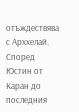отъждествява с Арххелай. Според Юстин от Каран до последния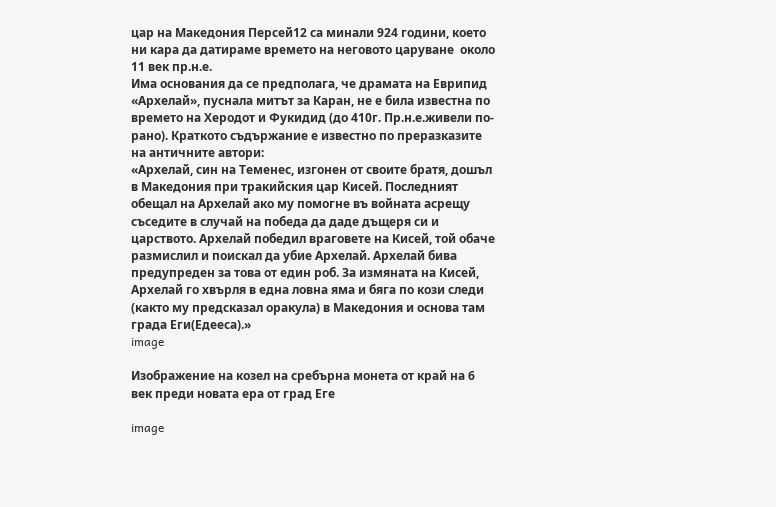цар на Македония Персей12 са минали 924 години, което ни кара да датираме времето на неговото царуване  около 11 век пр.н.е.
Има основания да се предполага, че драмата на Еврипид «Архелай», пуснала митът за Каран, не е била известна по времето на Херодот и Фукидид (до 410г. Пр.н.е.живели по-рано). Краткото съдържание е известно по преразказите на античните автори:
«Архелай, син на Теменес, изгонен от своите братя, дошъл в Македония при тракийския цар Кисей. Последният обещал на Архелай ако му помогне въ войната асрещу съседите в случай на победа да даде дъщеря си и царството. Архелай победил враговете на Кисей, той обаче размислил и поискал да убие Архелай. Архелай бива предупреден за това от един роб. За измяната на Кисей, Архелай го хвърля в една ловна яма и бяга по кози следи (както му предсказал оракула) в Македония и основа там града Еги(Едееса).»
image

Изображение на козел на сребърна монета от край на 6 век преди новата ера от град Еге

image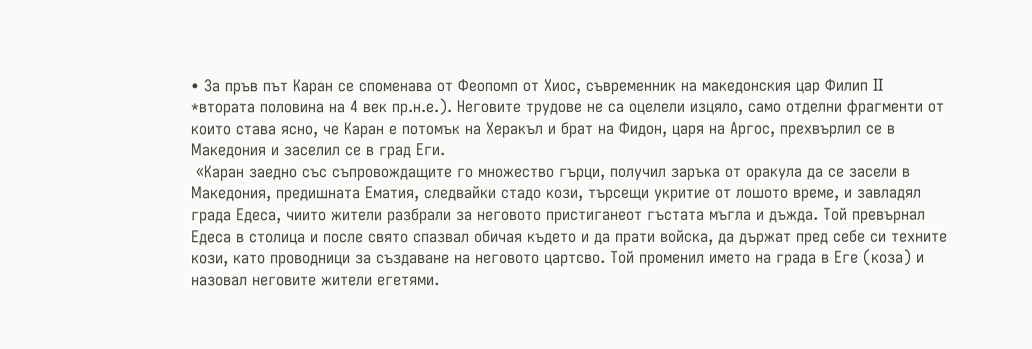• За пръв път Каран се споменава от Феопомп от Хиос, съвременник на македонския цар Филип II *втората половина на 4 век пр.н.е.). Неговите трудове не са оцелели изцяло, само отделни фрагменти от които става ясно, че Каран е потомък на Херакъл и брат на Фидон, царя на Аргос, прехвърлил се в Македония и заселил се в град Еги.
 «Каран заедно със съпровождащите го множество гърци, получил заръка от оракула да се засели в Македония, предишната Ематия, следвайки стадо кози, търсещи укритие от лошото време, и завладял града Едеса, чиито жители разбрали за неговото пристиганеот гъстата мъгла и дъжда. Той превърнал Едеса в столица и после свято спазвал обичая където и да прати войска, да държат пред себе си техните кози, като проводници за създаване на неговото цартсво. Той променил името на града в Еге (коза) и назовал неговите жители егетями.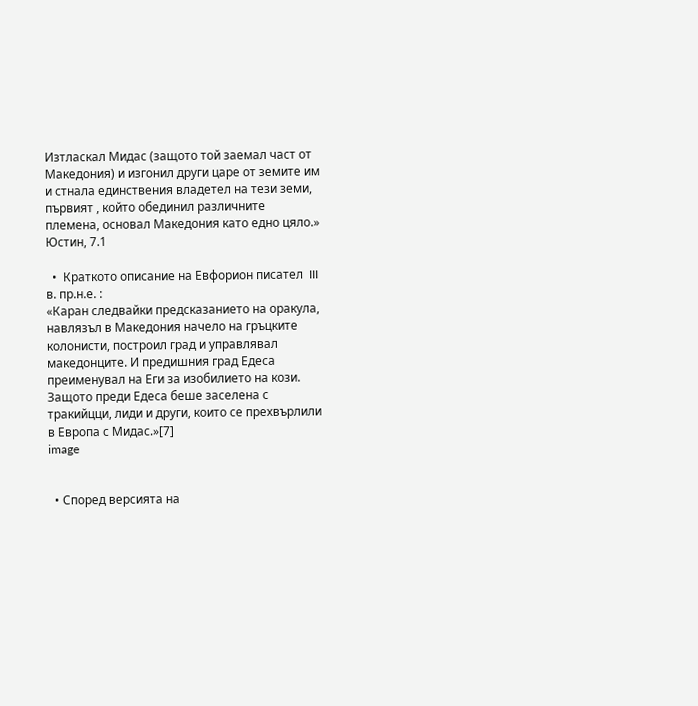Изтласкал Мидас (защото той заемал част от Македония) и изгонил други царе от земите им и стнала единствения владетел на тези земи, първият , който обединил различните племена, основал Македония като едно цяло.» Юстин, 7.1

  •  Краткото описание на Евфорион писател  III в. пр.н.е. :
«Каран следвайки предсказанието на оракула, навлязъл в Македония начело на гръцките колонисти, построил град и управлявал македонците. И предишния град Едеса преименувал на Еги за изобилието на кози. Защото преди Едеса беше заселена с тракийцци, лиди и други, които се прехвърлили в Европа с Мидас.»[7]
image


  • Според версията на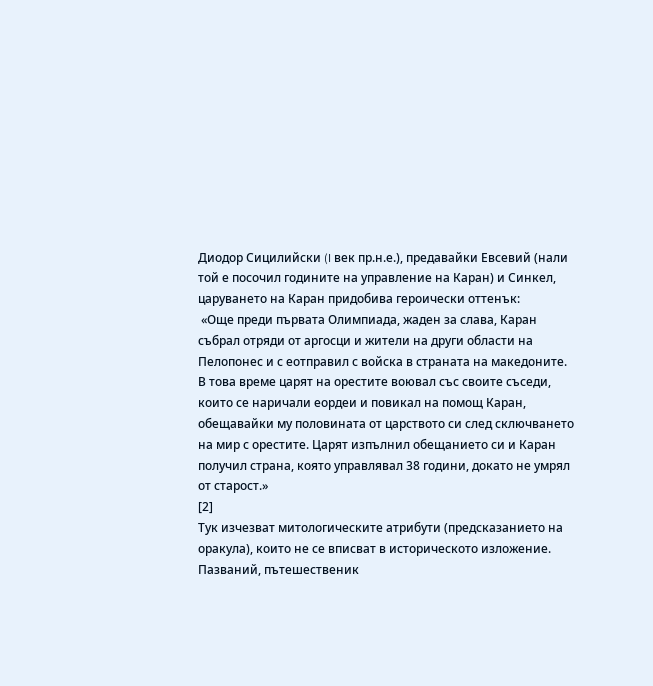Диодор Сицилийски (I век пр.н.е.), предавайки Евсевий (нали той е посочил годините на управление на Каран) и Синкел, царуването на Каран придобива героически оттенък:
 «Още преди първата Олимпиада, жаден за слава, Каран събрал отряди от аргосци и жители на други области на Пелопонес и с еотправил с войска в страната на македоните. В това време царят на орестите воювал със своите съседи, които се наричали еордеи и повикал на помощ Каран, обещавайки му половината от царството си след сключването на мир с орестите. Царят изпълнил обещанието си и Каран получил страна, която управлявал 38 години, докато не умрял от старост.»
[2]
Тук изчезват митологическите атрибути (предсказанието на оракула), които не се вписват в историческото изложение.
Пазваний, пътешественик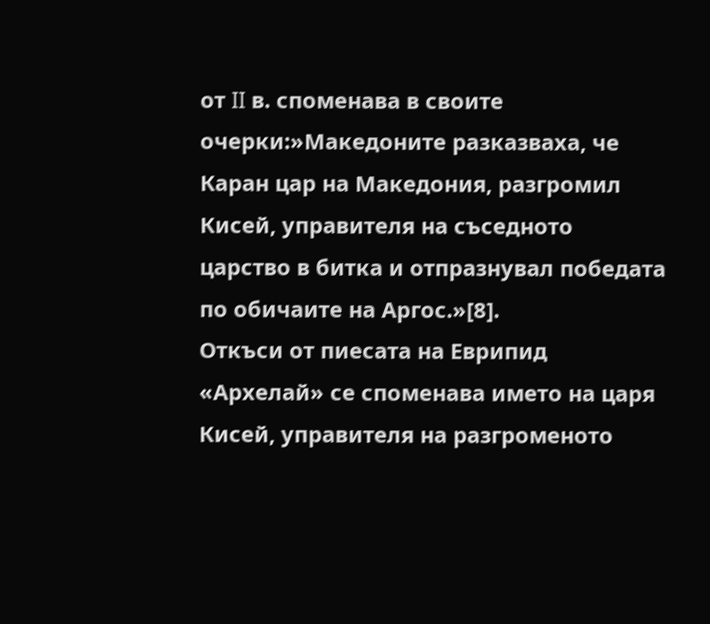от II в. споменава в своите очерки:»Македоните разказваха, че Каран цар на Македония, разгромил Кисей, управителя на съседното царство в битка и отпразнувал победата по обичаите на Аргос.»[8].
Откъси от пиесата на Еврипид «Архелай» се споменава името на царя Кисей, управителя на разгроменото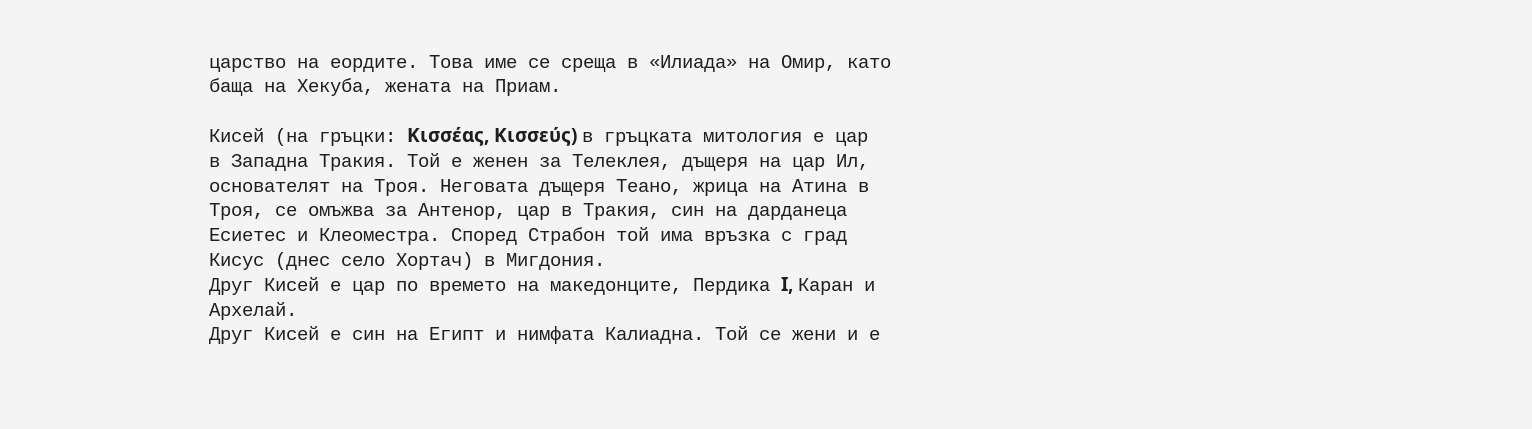царство на еордите. Това име се среща в «Илиада» на Омир, като баща на Хекуба, жената на Приам.

Кисей (на гръцки: Κισσέας, Κισσεύς) в гръцката митология е цар в Западна Тракия. Той е женен за Телеклея, дъщеря на цар Ил, основателят на Троя. Неговата дъщеря Теано, жрица на Атина в Троя, се омъжва за Антенор, цар в Тракия, син на дарданеца Есиетес и Клеоместра. Според Страбон той има връзка с град Кисус (днес село Хортач) в Мигдония.
Друг Кисей е цар по времето на македонците, Пердика I, Каран и Архелай.
Друг Кисей е син на Египт и нимфата Калиадна. Той се жени и е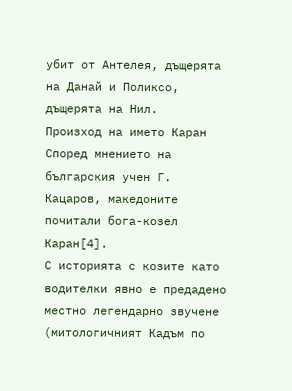убит от Антелея, дъщерята на Данай и Поликсо, дъщерята на Нил.
Произход на името Каран
Според мнението на българския учен Г. Кацаров, македоните почитали бога-козел Каран[4].
С историята с козите като водителки явно е предадено местно легендарно звучене (митологичният Кадъм по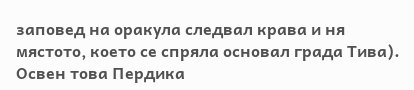заповед на оракула следвал крава и ня мястото, което се спряла основал града Тива). Освен това Пердика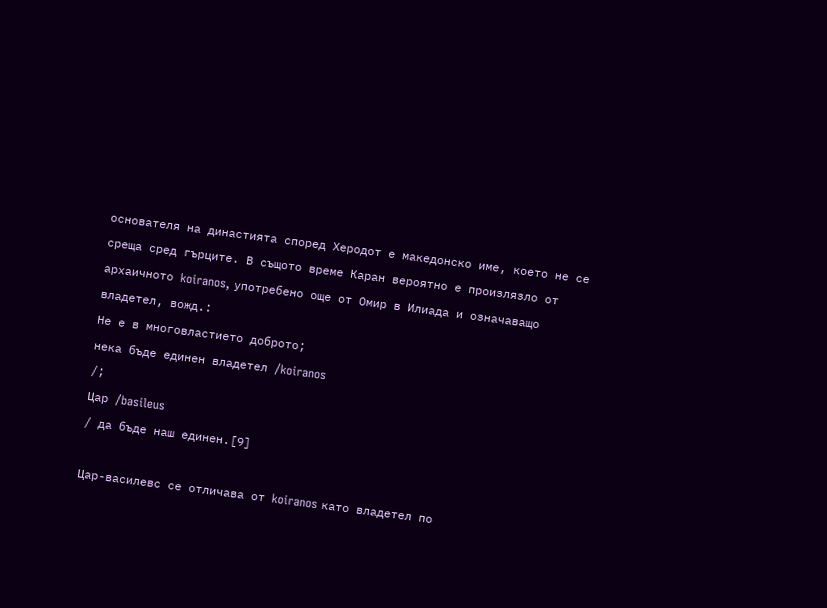основателя на династията според Херодот е македонско име, което не се среща сред гърците. В същото време Каран вероятно е произлязло от  архаичното koiranos, употребено още от Омир в Илиада и означаващо владетел, вожд.:
Не е в многовластието доброто;
нека бъде единен владетел /koiranos
/;
Цар /basileus
/ да бъде наш единен.[9]

Цар-василевс се отличава от koiranos като владетел по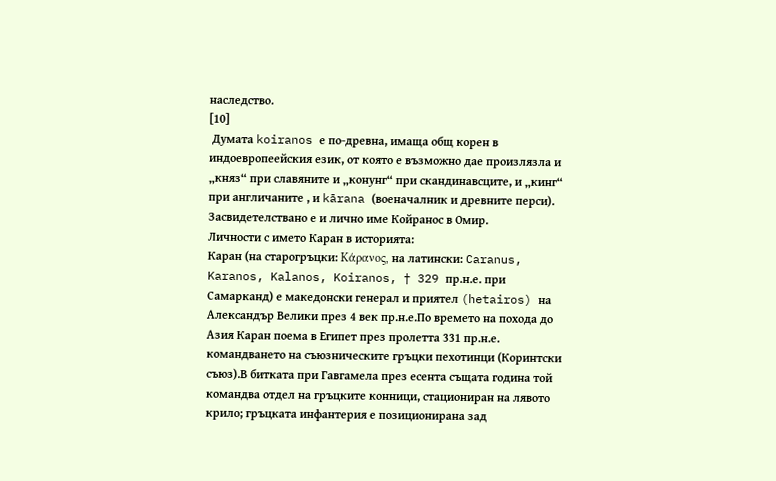наследство.
[10]
 Думата koiranos е по-древна, имаща общ корен в индоевропеейския език, от която е възможно дае произлязла и „княз“ при славяните и „конунг“ при скандинавсците, и „кинг“ при англичаните , и kārana (военачалник и древните перси). Засвидетелствано е и лично име Койранос в Омир.
Личности с името Каран в историята:
Каран (на старогръцки: Κάρανος, на латински: Caranus, Karanos, Kalanos, Koiranos, † 329 пр.н.е. при Самарканд) е македонски генерал и приятел (hetairos) на Александър Велики през 4 век пр.н.е.По времето на похода до Азия Каран поема в Египет през пролетта 331 пр.н.е. командването на съюзническите гръцки пехотинци (Коринтски съюз).В битката при Гавгамела през есента същата година той командва отдел на гръцките конници, стациониран на лявото крило; гръцката инфантерия е позиционирана зад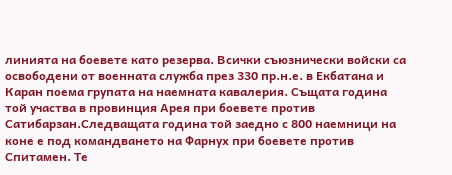линията на боевете като резерва. Всички съюзнически войски са освободени от военната служба през 330 пр.н.е. в Екбатана и Каран поема групата на наемната кавалерия. Същата година той участва в провинция Арея при боевете против Сатибарзан.Следващата година той заедно с 800 наемници на коне е под командването на Фарнух при боевете против Спитамен. Те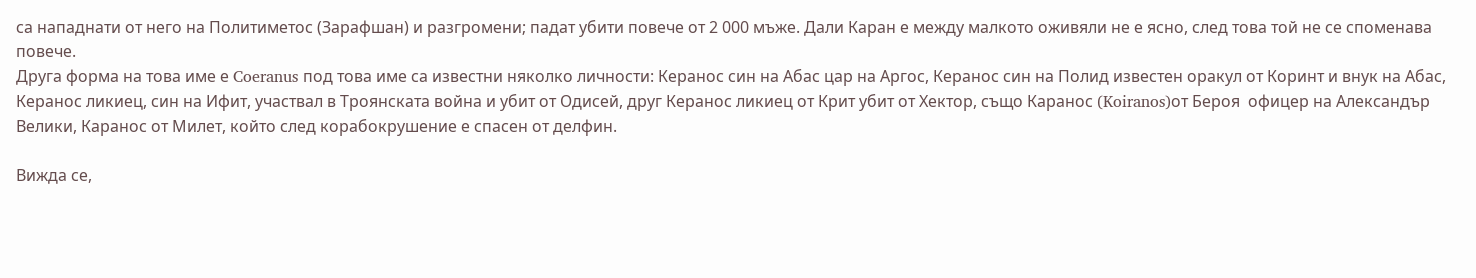са нападнати от него на Политиметос (Зарафшан) и разгромени; падат убити повече от 2 000 мъже. Дали Каран е между малкото оживяли не е ясно, след това той не се споменава повече.
Друга форма на това име е Coeranus под това име са известни няколко личности: Керанос син на Абас цар на Аргос, Керанос син на Полид известен оракул от Коринт и внук на Абас, Керанос ликиец, син на Ифит, участвал в Троянската война и убит от Одисей, друг Керанос ликиец от Крит убит от Хектор, също Каранос (Koiranos)от Бероя  офицер на Александър Велики, Каранос от Милет, който след корабокрушение е спасен от делфин.

Вижда се,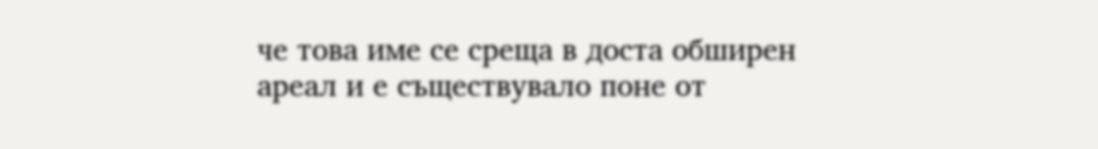че това име се среща в доста обширен ареал и е съществувало поне от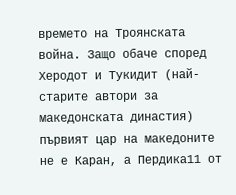времето на Троянската война. Защо обаче според Херодот и Тукидит (най-старите автори за македонската династия) първият цар на македоните не е Каран, а Пердика11 от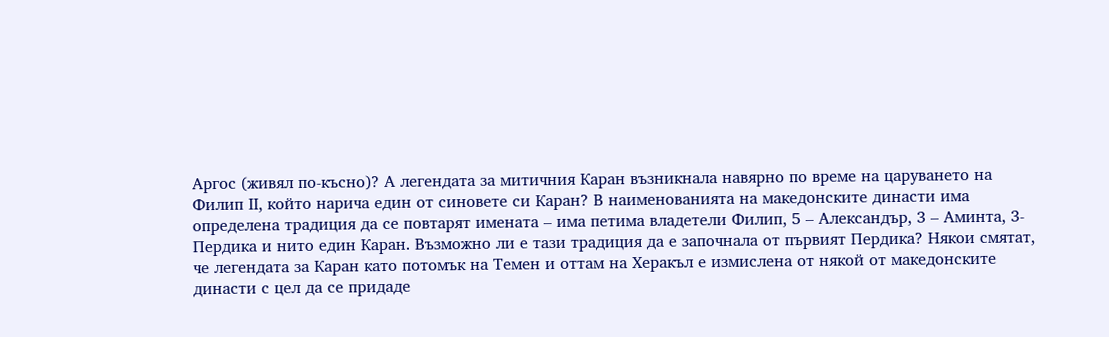Аргос (живял по-късно)? А легендата за митичния Каран възникнала навярно по време на царуването на Филип II, който нарича един от синовете си Каран? В наименованията на македонските династи има определена традиция да се повтарят имената – има петима владетели Филип, 5 – Александър, 3 – Аминта, 3- Пердика и нито един Каран. Възможно ли е тази традиция да е започнала от първият Пердика? Някои смятат, че легендата за Каран като потомък на Темен и оттам на Херакъл е измислена от някой от македонските династи с цел да се придаде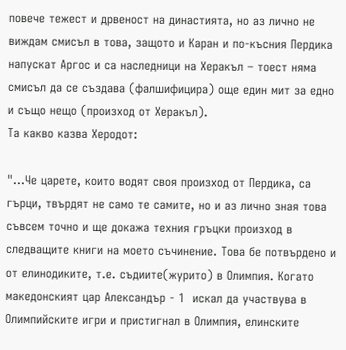повече тежест и дрвеност на династията, но аз лично не виждам смисъл в това, защото и Каран и по-късния Пердика напускат Аргос и са наследници на Херакъл – тоест няма смисъл да се създава (фалшифицира) още един мит за едно и също нещо (произход от Херакъл).
Та какво казва Херодот:

"...Че царете, които водят своя произход от Пердика, са гърци, твърдят не само те самите, но и аз лично зная това съвсем точно и ще докажа техния гръцки произход в следващите книги на моето съчинение. Това бе потвърдено и от елинодиките, т.е. съдиите(журито) в Олимпия. Когато македонският цар Александър - 1  искал да участвува в Олимпийските игри и пристигнал в Олимпия, елинските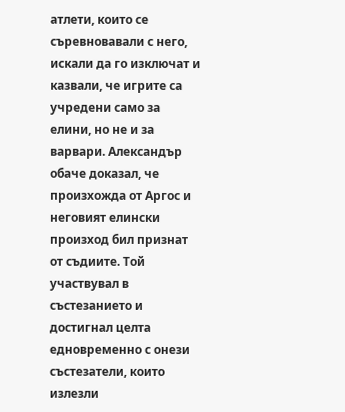атлети, които се съревновавали с него, искали да го изключат и казвали, че игрите са учредени само за елини, но не и за варвари. Александър обаче доказал, че произхожда от Аргос и неговият елински произход бил признат от съдиите. Той участвувал в състезанието и достигнал целта едновременно с онези състезатели, които излезли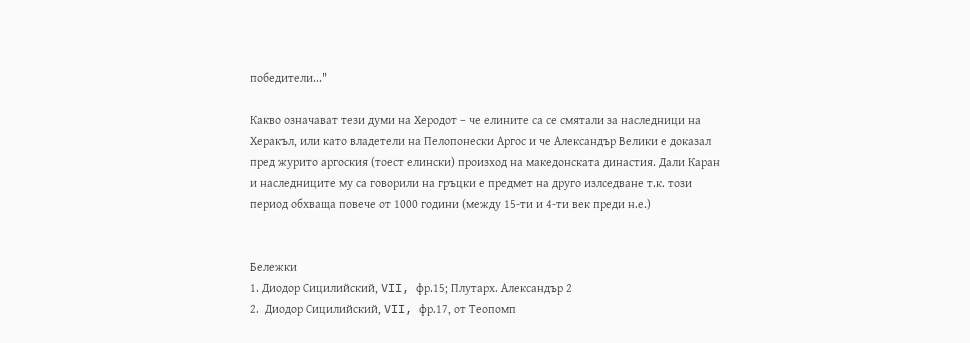победители..."

Какво означават тези думи на Херодот – че елините са се смятали за наследници на Херакъл, или като владетели на Пелопонески Аргос и че Александър Велики е доказал пред журито аргоския (тоест елински) произход на македонската династия. Дали Каран и наследниците му са говорили на гръцки е предмет на друго излседване т.к. този период обхваща повече от 1000 години (между 15-ти и 4-ти век преди н.е.)


Бележки
1. Диодор Сицилийский, VII, фр.15; Плутарх. Александър 2
2.  Диодор Сицилийский, VII, фр.17, от Теопомп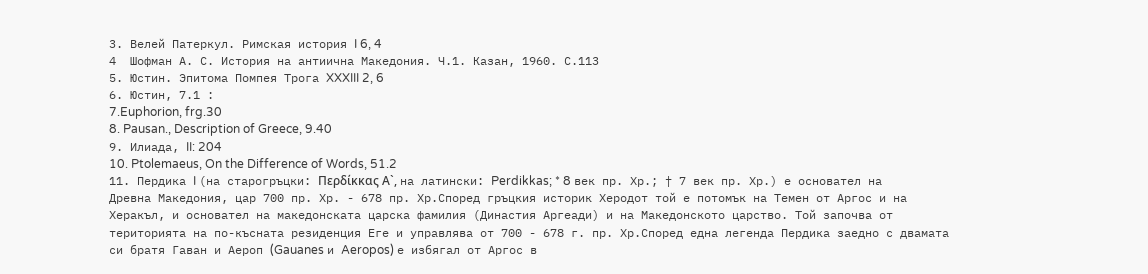3. Велей Патеркул. Римская история I 6, 4
4  Шофман А. С. История на антиична Македония. Ч.1. Казан, 1960. С.113
5. Юстин. Эпитома Помпея Трога XXXIII 2, 6
6. Юстин, 7.1 :
7.Euphorion, frg.30
8. Pausan., Description of Greece, 9.40
9. Илиада, II: 204
10. Ptolemaeus, On the Difference of Words, 51.2
11. Пердика I (на старогръцки: Περδίκκας Α`, на латински: Perdikkas; * 8 век пр. Хр.; † 7 век пр. Хр.) е основател на Древна Македония, цар 700 пр. Хр. - 678 пр. Хр.Според гръцкия историк Херодот той е потомък на Темен от Аргос и на Херакъл, и основател на македонската царска фамилия (Династия Аргеади) и на Македонското царство. Той започва от територията на по-късната резиденция Еге и управлява от 700 - 678 г. пр. Хр.Според една легенда Пердика заедно с двамата си братя Гаван и Аероп (Gauanes и Aeropos) е избягал от Аргос в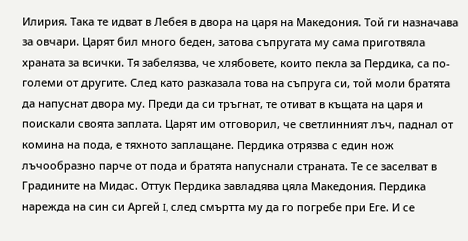Илирия. Така те идват в Лебея в двора на царя на Македония. Той ги назначава за овчари. Царят бил много беден, затова съпругата му сама приготвяла храната за всички. Тя забелязва, че хлябовете, които пекла за Пердика, са по-големи от другите. След като разказала това на съпруга си, той моли братята да напуснат двора му. Преди да си тръгнат, те отиват в къщата на царя и поискали своята заплата. Царят им отговорил, че светлинният лъч, паднал от комина на пода, е тяхното заплащане. Пердика отрязва с един нож лъчообразно парче от пода и братята напуснали страната. Те се заселват в Градините на Мидас. Оттук Пердика завладява цяла Македония. Пердика нарежда на син си Аргей I, след смъртта му да го погребе при Еге. И се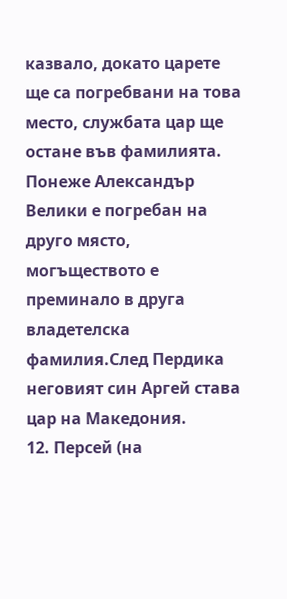казвало, докато царете ще са погребвани на това место, службата цар ще остане във фамилията. Понеже Александър Велики е погребан на друго място, могъществото е преминало в друга владетелска фамилия.След Пердика неговият син Аргей става цар на Македония.
12. Персей (на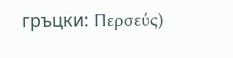гръцки: Περσεύς)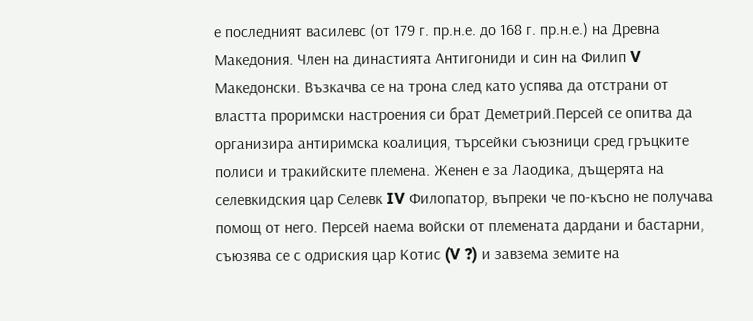е последният василевс (от 179 г. пр.н.е. до 168 г. пр.н.е.) на Древна Македония. Член на династията Антигониди и син на Филип V Македонски. Възкачва се на трона след като успява да отстрани от властта проримски настроения си брат Деметрий.Персей се опитва да организира антиримска коалиция, търсейки съюзници сред гръцките полиси и тракийските племена. Женен е за Лаодика, дъщерята на селевкидския цар Селевк IV Филопатор, въпреки че по-късно не получава помощ от него. Персей наема войски от племената дардани и бастарни, съюзява се с одриския цар Котис (V ?) и завзема земите на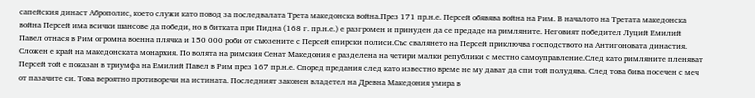сапейския династ Аброполис, което служи като повод за последвалата Трета македонска война.През 171 пр.н.е. Персей обявява война на Рим. В началото на Третата македонска война Персей има всички шансове да победи, но в битката при Пидна (168 г. пр.н.е.) е разгромен и принуден да се предаде на римляните. Неговият победител Луций Емилий Павел отнася в Рим огромна военна плячка и 150 000 роби от съюзените с Персей епирски полиси.Със свалянето на Персей приключва господството на Антигоновата династия. Сложен е край на македонската монархия. По волята на римския Сенат Македония е разделена на четири малки републики с местно самоуправление.След като римляните пленяват Персей той е показан в триумфа на Емилий Павел в Рим през 167 пр.н.е. Според предания след като известно време не му дават да спи той полудява. След това бива посечен с меч от пазачите си. Това вероятно противоречи на истината. Последният законен владетел на Древна Македония умира в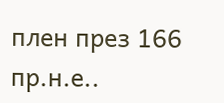плен през 166 пр.н.е..